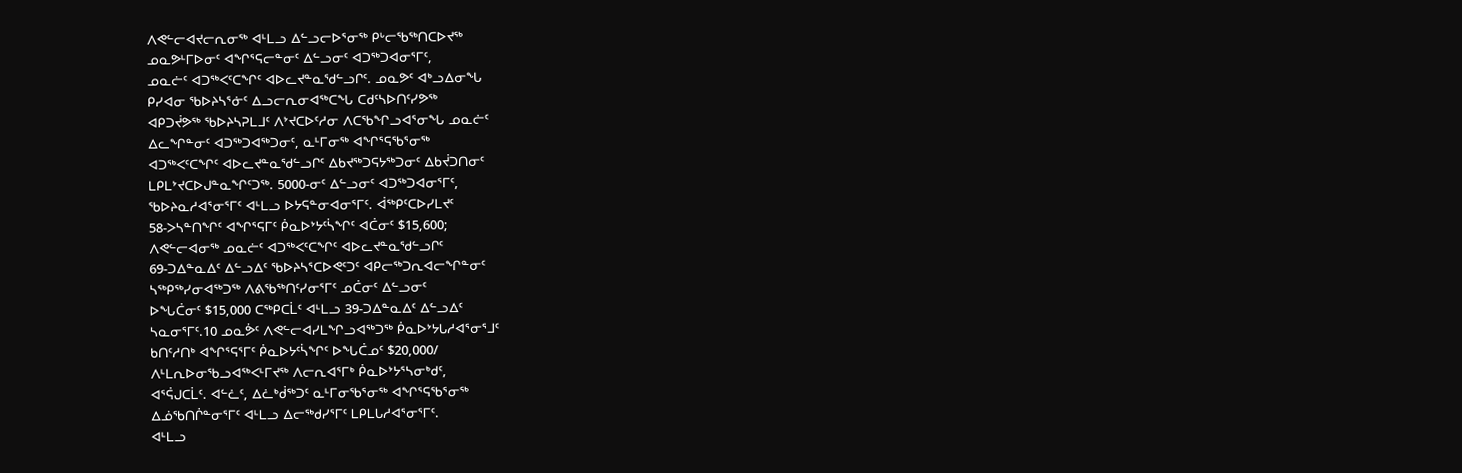ᐱᕙᓪᓕᐊᔪᓕᕆᓂᖅ ᐊᒻᒪᓗ ᐃᓪᓗᓕᐅᕐᓂᖅ ᑭᒡᓕᖃᖅᑎᑕᐅᔪᖅ
ᓄᓇᕗᒻᒥᐅᓂᑦ ᐊᖏᕐᕋᓕᓐᓂᑦ ᐃᓪᓗᓂᑦ ᐊᑐᖅᑐᐊᓂᕐᒥᑦ,
ᓄᓇᓖᑦ ᐊᑐᖅᐸᑦᑕᖏᑦ ᐊᐅᓚᔪᓐᓇᖁᓪᓗᒋᑦ. ᓄᓇᕗᑦ ᐊᒃᓗᐃᓂᖓ
ᑭᓯᐊᓂ ᖃᐅᔨᓴᕐᓃᑦ ᐃᓗᓕᕆᓂᐊᖅᑕᖓ ᑕᑯᑦᓴᐅᑎᑦᓯᕗᖅ
ᐊᑭᑐᔫᕗᖅ ᖃᐅᔨᓴᕈᒪᒧᑦ ᐱᔾᔪᑕᐅᑦᓱᓂ ᐱᑕᖃᖏᓗᐊᕐᓂᖓ ᓄᓇᓖᑦ
ᐃᓚᖏᓐᓂᑦ ᐊᑐᖅᑐᐊᖅᑐᓂᑦ, ᓇᒻᒥᓂᖅ ᐊᖏᕐᕋᖃᕐᓂᖅ
ᐊᑐᖅᐸᑦᑕᖏᑦ ᐊᐅᓚᔪᓐᓇᖁᓪᓗᒋᑦ ᐃᑲᔪᖅᑐᕋᔭᖅᑐᓂᑦ ᐃᑲᔫᑐᑎᓂᑦ
ᒪᑭᒪᔾᔪᑕᐅᒍᓐᓇᖏᑦᑐᖅ. 5000-ᓂᑦ ᐃᓪᓗᓂᑦ ᐊᑐᖅᑐᐊᓂᕐᒥᑦ,
ᖃᐅᔨᓇᓱᐊᕐᓂᕐᒥᑦ ᐊᒻᒪᓗ ᐅᔭᕋᓐᓂᐊᓂᕐᒥᑦ. ᐋᖅᑭᑦᑕᐅᓯᒪᔪᑦ
58-ᐳᓴᓐᑎᖏᑦ ᐊᖏᕐᕋᒥᑦ ᑮᓇᐅᔾᔭᑦᓵᖏᑦ ᐊᑖᓂᑦ $15,600;
ᐱᕙᓪᓕᐊᓂᖅ ᓄᓇᓖᑦ ᐊᑐᖅᐸᑦᑕᖏᑦ ᐊᐅᓚᔪᓐᓇᖁᓪᓗᒋᑦ
69-ᑐᐃᓐᓇᐃᑦ ᐃᓪᓗᐃᑦ ᖃᐅᔨᓴᕐᑕᐅᕙᑦᑐᑦ ᐊᑭᓕᖅᑐᕆᐊᓕᖏᓐᓂᑦ
ᓴᖅᑭᖅᓯᓂᐊᖅᑐᖅ ᐱᕕᖃᖅᑎᑦᓯᓂᕐᒥᑦ ᓄᑖᓂᑦ ᐃᓪᓗᓂᑦ
ᐅᖓᑖᓂᑦ $15,000 ᑕᖅᑭᑕᒫᑦ ᐊᒻᒪᓗ 39-ᑐᐃᓐᓇᐃᑦ ᐃᓪᓗᐃᑦ
ᓴᓇᓂᕐᒥᑦ.10 ᓄᓇᕘᑦ ᐱᕙᓪᓕᐊᓯᒪᖏᓗᐊᖅᑐᖅ ᑮᓇᐅᔾᔭᒐᓱᐊᕐᓂᕐᒧᑦ
ᑲᑎᑦᓱᑎᒃ ᐊᖏᕐᕋᕐᒥᑦ ᑮᓇᐅᔭᑦᓵᖏᑦ ᐅᖓᑖᓄᑦ $20,000/
ᐱᒻᒪᕆᐅᓂᖃᓗᐊᖅᐸᒻᒥᔪᖅ ᐱᓕᕆᐊᕐᒥᒃ ᑮᓇᐅᔾᔭᕐᓴᓂᒃᑯᑦ,
ᐊᕐᕌᒍᑕᒫᑦ. ᐊᓪᓛᑦ, ᐃᓛᒃᑰᖅᑐᑦ ᓇᒻᒥᓂᖃᕐᓂᖅ ᐊᖏᕐᕋᖃᕐᓂᖅ
ᐃᓅᖃᑎᒌᓐᓂᕐᒥᑦ ᐊᒻᒪᓗ ᐃᓕᖅᑯᓯᕐᒥᑦ ᒪᑭᒪᒐᓱᐊᕐᓂᕐᒥᑦ.
ᐊᒻᒪᓗ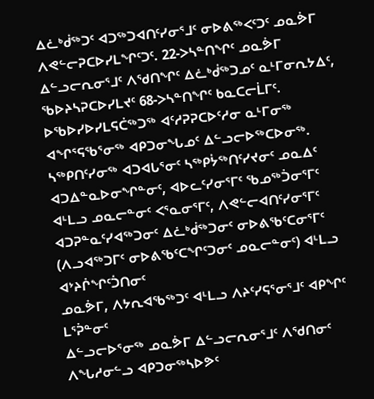ᐃᓛᒃᑰᖅᑐᑦ ᐊᑐᖅᑐᐊᑎᑦᓯᓂᕐᒧᑦ ᓂᐅᕕᖅᐸᑦᑐᑦ ᓄᓇᕘᒥ ᐱᕙᓪᓕᕈᑕᐅᓯᒪᖏᑦᑐᑦ. 22-ᐳᓴᓐᑎᖏᑦ ᓄᓇᕘᒥ ᐃᓪᓗᓕᕆᓂᕐᒧᑦ ᐱᖁᑎᖏᑦ ᐃᓛᒃᑰᖅᑐᓄᑦ ᓇᒻᒥᓂᕆᔭᐃᑦ, ᖃᐅᔨᓴᕈᑕᐅᓯᒪᔪᑦ 68-ᐳᓴᓐᑎᖏᑦ ᑲᓇᑕᓕᒫᒥᑦ. ᐅᖃᐅᓯᐅᓯᒪᕋᑖᖅᑐᖅ ᐊᑦᓱᕈᕈᑕᐅᑦᓱᓂ ᓇᒻᒥᓂᖅ ᐊᖏᕐᕋᖃᕐᓂᖅ ᐊᑭᑐᓂᖓᓄᑦ ᐃᓪᓗᓕᐅᖅᑕᐅᓂᖅ.
ᓴᖅᑭᑎᑦᓯᓂᖅ ᐊᑐᐊᒐᕐᓂᑦ ᓴᖅᑭᔮᖅᑎᑦᓯᔪᓂᑦ ᓄᓇᐃᑦ ᐊᑐᐃᓐᓇᐅᓂᖏᓐᓂᑦ, ᐊᐅᓚᑦᓯᓂᕐᒥᑦ ᖃᓄᖅᑑᓂᕐᒥᑦ ᐊᒻᒪᓗ ᓄᓇᓕᓐᓂᑦ ᐸᕐᓇᓂᕐᒥᑦ, ᐱᕙᓪᓕᐊᑎᑦᓯᓂᕐᒥᑦ ᐊᑐᕈᓐᓇᑦᓯᐊᖅᑐᓂᑦ ᐃᓛᒃᑰᖅᑐᓂᑦ ᓂᐅᕕᖃᑦᑕᓂᕐᒥᑦ (ᐱᓗᐊᖅᑐᒥᑦ ᓂᐅᕕᖃᑦᑕᖏᑦᑐᓂᑦ ᓄᓇᓕᓐᓂᑦ) ᐊᒻᒪᓗ ᐊᔾᔨᒌᖏᑦᑑᑎᓂᑦ
ᓄᓇᕘᒥ, ᐱᔭᕆᐊᖃᖅᑐᑦ ᐊᒻᒪᓗ ᐱᔨᑦᓯᕋᕐᓂᕐᒧᑦ ᐊᑭᖏᑦ ᒪᕐᕉᓐᓂᑦ
ᐃᓪᓗᓕᐅᕐᓂᖅ ᓄᓇᕘᒥ ᐃᓪᓗᓕᕆᓂᕐᒧᑦ ᐱᖁᑎᓂᑦ
ᐱᖓᓱᓂᓪᓗ ᐊᑭᑐᓂᖅᓴᐅᕗᑦ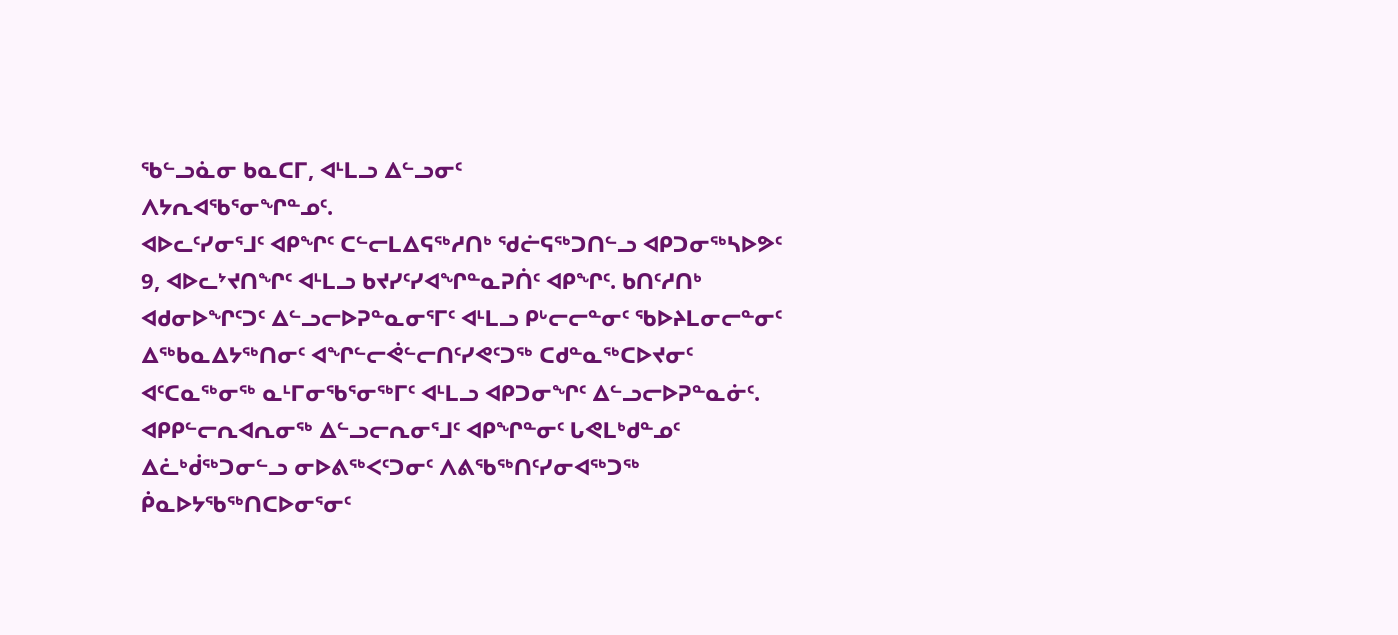ᖃᓪᓗᓈᓂ ᑲᓇᑕᒥ, ᐊᒻᒪᓗ ᐃᓪᓗᓂᑦ
ᐱᔭᕆᐊᖃᕐᓂᖏᓐᓄᑦ.
ᐊᐅᓚᑦᓯᓂᕐᒧᑦ ᐊᑭᖏᑦ ᑕᓪᓕᒪᐃᕋᖅᓱᑎᒃ ᖁᓖᕋᖅᑐᑎᓪᓗ ᐊᑭᑐᓂᖅᓴᐅᕗᑦ 9, ᐊᐅᓚᔾᔪᑎᖏᑦ ᐊᒻᒪᓗ ᑲᔪᓯᑦᓯᐊᖏᓐᓇᕈᑏᑦ ᐊᑭᖏᑦ. ᑲᑎᑦᓱᑎᒃ ᐊᑯᓂᐅᖏᑦᑐᑦ ᐃᓪᓗᓕᐅᕈᓐᓇᓂᕐᒥᑦ ᐊᒻᒪᓗ ᑭᒡᓕᓕᓐᓂᑦ ᖃᐅᔨᒪᓂᓕᓐᓂᑦ ᐃᖅᑲᓇᐃᔭᖅᑎᓂᑦ ᐊᖏᓪᓕᕚᓪᓕᑎᑦᓯᕙᑦᑐᖅ ᑕᑯᓐᓇᖅᑕᐅᔪᓂᑦ ᐊᑦᑕᓇᖅᓂᖅ ᓇᒻᒥᓂᖃᕐᓂᖅᒥᑦ ᐊᒻᒪᓗ ᐊᑭᑐᓂᖏᑦ ᐃᓪᓗᓕᐅᕈᓐᓇᓃᑦ. ᐊᑭᑭᓪᓕᕆᐊᕆᓂᖅ ᐃᓪᓗᓕᕆᓂᕐᒧᑦ ᐊᑭᖏᓐᓂᑦ ᒐᕙᒪᒃᑯᓐᓄᑦ ᐃᓛᒃᑰᖅᑐᓂᓪᓗ ᓂᐅᕕᖅᐸᑦᑐᓂᑦ ᐱᕕᖃᖅᑎᑦᓯᓂᐊᖅᑐᖅ ᑮᓇᐅᔭᖃᖅᑎᑕᐅᓂᕐᓂᑦ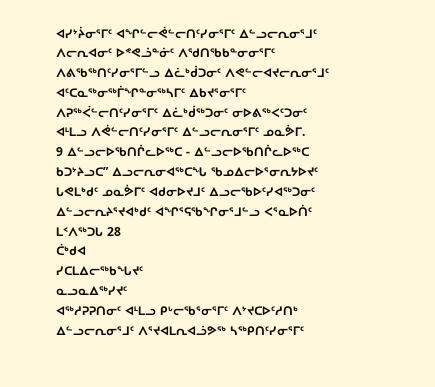ᐊᓯᔾᔩᓂᕐᒥᑦ ᐊᖏᓪᓕᕚᓪᓕᑎᑦᓯᓂᕐᒥᑦ ᐃᓪᓗᓕᕆᓂᕐᒧᑦ ᐱᓕᕆᐊᓂᑦ ᐅᕝᕙᓘᓐᓃᑦ ᐱᖁᑎᖃᑲᓐᓂᓂᕐᒥᑦ ᐱᕕᖃᖅᑎᑦᓯᓂᕐᒥᓪᓗ ᐃᓛᒃᑰᑐᓂᑦ ᐱᕙᓪᓕᐊᔪᓕᕆᓂᕐᒧᑦ ᐊᑦᑕᓇᖅᓂᖅᒦᖏᓐᓂᖅᓴᒥᑦ ᐃᑲᔪᕐᓂᕐᒥᑦ ᐱᕈᖅᐹᓪᓕᑎᑦᓯᓂᕐᒥᑦ ᐃᓛᒃᑰᖅᑐᓂᑦ ᓂᐅᕕᖅᐸᑦᑐᓂᑦ ᐊᒻᒪᓗ ᐱᕚᓪᓕᑎᑦᓯᓂᕐᒥᑦ ᐃᓪᓗᓕᕆᓂᕐᒥᑦ ᓄᓇᕘᒥ.
9 ᐃᓪᓗᓕᐅᖃᑎᒌᓚᐅᖅᑕ - ᐃᓪᓗᓕᐅᖃᑎᒌᓚᐅᖅᑕ ᑲᑐᔾᔨᓗᑕ” ᐃᓗᓕᕆᓂᐊᖅᑕᖓ ᖃᓄᐃᓕᐅᕐᓂᕆᔭᐅᔪᑦ ᒐᕙᒪᒃᑯᑦ ᓄᓇᕘᒥᑦ ᐊᑯᓂᐅᔪᒧᑦ ᐃᓗᓕᖃᐅᑦᓯᐊᖅᑐᓂᑦ ᐃᓪᓗᓕᕆᔨᕐᔪᐊᒃᑯᑦ ᐊᖏᕐᕋᖃᖏᓂᕐᒧᓪᓗ ᐸᕐᓇᐅᑏᑦ ᒪᑉᐱᖅᑐᒐ 28
ᑖᒃᑯᐊ
ᓯᑕᒪᐃᓕᖅᑲᖓᔪᑦ
ᓇᓗᓇᐃᖅᓯᔪᑦ
ᐊᖅᓱᕈᕈᑎᓂᑦ ᐊᒻᒪᓗ ᑭᒡᓕᖃᕐᓂᕐᒥᑦ ᐱᔾᔪᑕᐅᑦᓱᑎᒃ ᐃᓪᓗᓕᕆᓂᕐᒧᑦ ᐱᕐᔪᐊᒪᕆᐊᓘᕗᖅ ᓴᖅᑭᑎᑦᓯᓂᕐᒥᑦ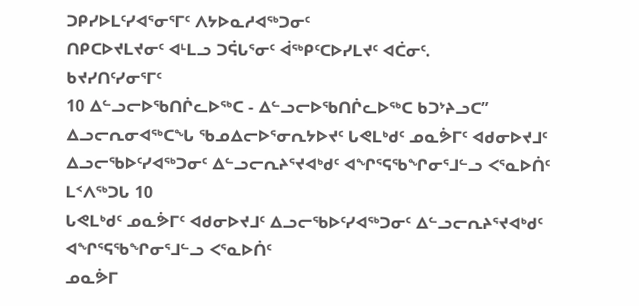ᑐᑭᓯᐅᒪᑦᓯᐊᕐᓂᕐᒥᑦ ᐱᔭᐅᓇᓱᐊᖅᑐᓂᑦ
ᑎᑭᑕᐅᔪᒪᔪᓂᑦ ᐊᒻᒪᓗ ᑐᕌᒐᕐᓂᑦ ᐋᖅᑭᑦᑕᐅᓯᒪᔪᑦ ᐊᑖᓂᑦ.
ᑲᔪᓯᑎᑦᓯᓂᕐᒥᑦ
10 ᐃᓪᓗᓕᐅᖃᑎᒌᓚᐅᖅᑕ - ᐃᓪᓗᓕᐅᖃᑎᒌᓚᐅᖅᑕ ᑲᑐᔾᔨᓗᑕ” ᐃᓗᓕᕆᓂᐊᖅᑕᖓ ᖃᓄᐃᓕᐅᕐᓂᕆᔭᐅᔪᑦ ᒐᕙᒪᒃᑯᑦ ᓄᓇᕘᒥᑦ ᐊᑯᓂᐅᔪᒧᑦ ᐃᓗᓕᖃᐅᑦᓯᐊᖅᑐᓂᑦ ᐃᓪᓗᓕᕆᔨᕐᔪᐊᒃᑯᑦ ᐊᖏᕐᕋᖃᖏᓂᕐᒧᓪᓗ ᐸᕐᓇᐅᑏᑦ ᒪᑉᐱᖅᑐᒐ 10
ᒐᕙᒪᒃᑯᑦ ᓄᓇᕘᒥᑦ ᐊᑯᓂᐅᔪᒧᑦ ᐃᓗᓕᖃᐅᑦᓯᐊᖅᑐᓂᑦ ᐃᓪᓗᓕᕆᔨᕐᔪᐊᒃᑯᑦ ᐊᖏᕐᕋᖃᖏᓂᕐᒧᓪᓗ ᐸᕐᓇᐅᑏᑦ
ᓄᓇᕘᒥ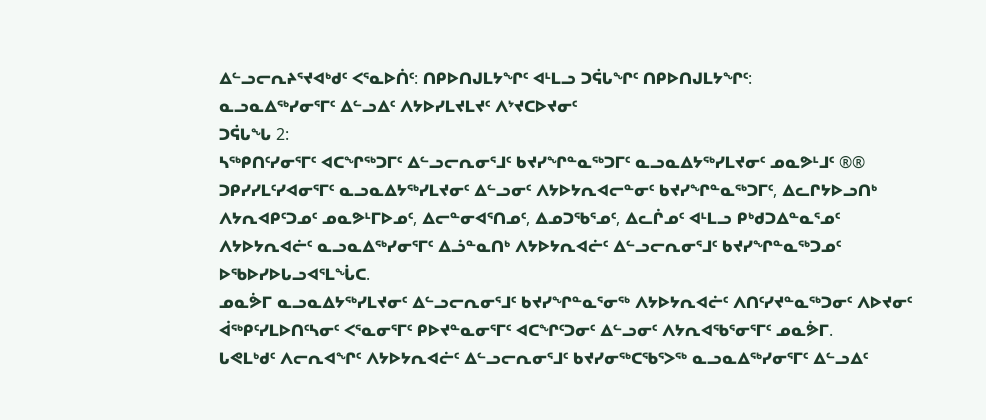ᐃᓪᓗᓕᕆᔨᕐᔪᐊᒃᑯᑦ ᐸᕐᓇᐅᑏᑦ: ᑎᑭᐅᑎᒍᒪᔭᖏᑦ ᐊᒻᒪᓗ ᑐᕌᒐᖏᑦ ᑎᑭᐅᑎᒍᒪᔭᖏᑦ:
ᓇᓗᓇᐃᖅᓯᓂᕐᒥᑦ ᐃᓪᓗᐃᑦ ᐱᔭᐅᓯᒪᔪᒪᔪᑦ ᐱᔾᔪᑕᐅᔪᓂᑦ
ᑐᕌᒐᖓ 2:
ᓴᖅᑭᑎᑦᓯᓂᕐᒥᑦ ᐊᑕᖏᖅᑐᒥᑦ ᐃᓪᓗᓕᕆᓂᕐᒧᑦ ᑲᔪᓯᖏᓐᓇᖅᑐᒥᑦ ᓇᓗᓇᐃᔭᖅᓯᒪᔪᓂᑦ ᓄᓇᕗᒻᒧᑦ ®®
ᑐᑭᓯᓯᒪᑦᓯᐊᓂᕐᒥᑦ ᓇᓗᓇᐃᔭᖅᓯᒪᔪᓂᑦ ᐃᓪᓗᓂᑦ ᐱᔭᐅᔭᕆᐊᓕᓐᓂᑦ ᑲᔪᓯᖏᓐᓇᖅᑐᒥᑦ, ᐃᓚᒋᔭᐅᓗᑎᒃ ᐱᔭᕆᐊᑭᑦᑐᓄᑦ ᓄᓇᕗᒻᒥᐅᓄᑦ, ᐃᓕᓐᓂᐊᕐᑎᓄᑦ, ᐃᓄᑐᖃᕐᓄᑦ, ᐃᓚᒌᓄᑦ ᐊᒻᒪᓗ ᑭᒃᑯᑐᐃᓐᓇᕐᓄᑦ ᐱᔭᐅᔭᕆᐊᓖᑦ ᓇᓗᓇᐃᖅᓯᓂᕐᒥᑦ ᐃᓘᓐᓇᑎᒃ ᐱᔭᐅᔭᕆᐊᓖᑦ ᐃᓪᓗᓕᕆᓂᕐᒧᑦ ᑲᔪᓯᖏᓐᓇᖅᑐᓄᑦ ᐅᖃᐅᓯᐅᒐᓗᐊᕐᒪᖔᑕ.
ᓄᓇᕘᒥ ᓇᓗᓇᐃᔭᖅᓯᒪᔪᓂᑦ ᐃᓪᓗᓕᕆᓂᕐᒧᑦ ᑲᔪᓯᖏᓐᓇᕐᓂᖅ ᐱᔭᐅᔭᕆᐊᓖᑦ ᐱᑎᑦᓯᔪᓐᓇᖅᑐᓂᑦ ᐱᐅᔪᓂᑦ ᐋᖅᑭᑦᓯᒪᐅᑎᑦᓴᓂᑦ ᐸᕐᓇᓂᕐᒥᑦ ᑭᐅᔪᓐᓇᓂᕐᒥᑦ ᐊᑕᖏᑦᑐᓂᑦ ᐃᓪᓗᓂᑦ ᐱᔭᕆᐊᖃᕐᓂᕐᒥᑦ ᓄᓇᕘᒥ.
ᒐᕙᒪᒃᑯᑦ ᐱᓕᕆᐊᖏᑦ ᐱᔭᐅᔭᕆᐊᓖᑦ ᐃᓪᓗᓕᕆᓂᕐᒧᑦ ᑲᔪᓯᓂᖅᑕᖃᕐᐳᖅ ᓇᓗᓇᐃᖅᓯᓂᕐᒥᑦ ᐃᓪᓗᐃᑦ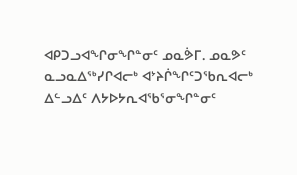ᐊᑭᑐᓗᐊᖏᓂᖏᓐᓂᑦ ᓄᓇᕘᒥ. ᓄᓇᕗᑦ ᓇᓗᓇᐃᖅᓯᒋᐊᓕᒃ ᐊᔾᔨᒌᖏᑦᑐᖃᕆᐊᓕᒃ ᐃᓪᓗᐃᑦ ᐱᔭᐅᔭᕆᐊᖃᕐᓂᖏᓐᓂᑦ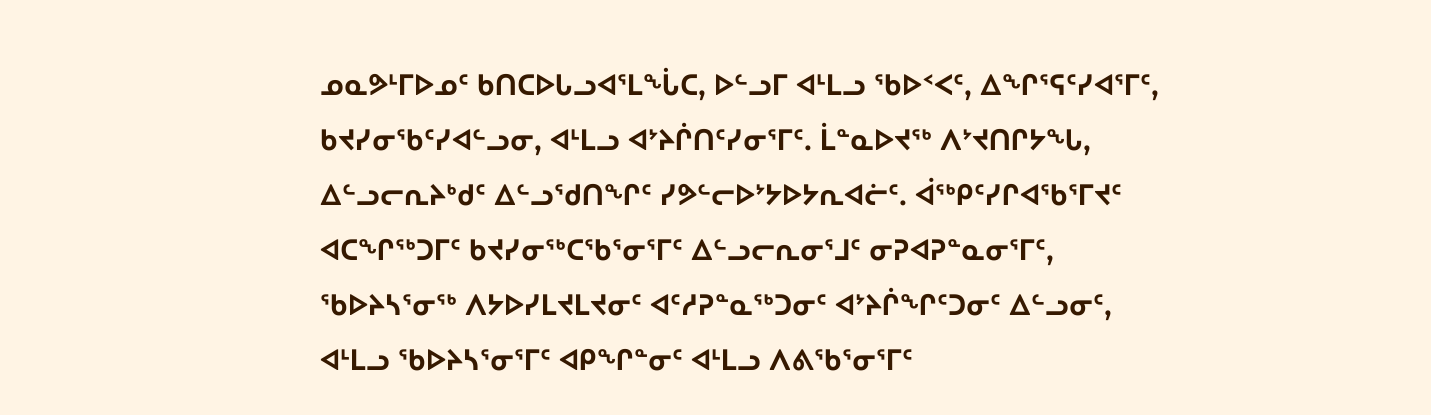ᓄᓇᕗᒻᒥᐅᓄᑦ ᑲᑎᑕᐅᒐᓗᐊᕐᒪᖔᑕ, ᐅᓪᓗᒥ ᐊᒻᒪᓗ ᖃᐅᑉᐸᑦ, ᐃᖏᕐᕋᑦᓯᐊᕐᒥᑦ, ᑲᔪᓯᓂᖃᑦᓯᐊᓪᓗᓂ, ᐊᒻᒪᓗ ᐊᔾᔨᒌᑎᑦᓯᓂᕐᒥᑦ. ᒫᓐᓇᐅᔪᖅ ᐱᔾᔪᑎᒋᔭᖓ, ᐃᓪᓗᓕᕆᔨᒃᑯᑦ ᐃᓪᓗᖁᑎᖏᑦ ᓯᕗᓪᓕᐅᔾᔭᐅᔭᕆᐊᓖᑦ. ᐋᖅᑭᑦᓯᒋᐊᖃᕐᒥᔪᑦ ᐊᑕᖏᖅᑐᒥᑦ ᑲᔪᓯᓂᖅᑕᖃᕐᓂᕐᒥᑦ ᐃᓪᓗᓕᕆᓂᕐᒧᑦ ᓂᕈᐊᕈᓐᓇᓂᕐᒥᑦ, ᖃᐅᔨᓴᕐᓂᖅ ᐱᔭᐅᓯᒪᔪᒪᔪᓂᑦ ᐊᑦᓱᕈᓐᓇᖅᑐᓂᑦ ᐊᔾᔨᒌᖏᑦᑐᓂᑦ ᐃᓪᓗᓂᑦ, ᐊᒻᒪᓗ ᖃᐅᔨᓴᕐᓂᕐᒥᑦ ᐊᑭᖏᓐᓂᑦ ᐊᒻᒪᓗ ᐱᕕᖃᕐᓂᕐᒥᑦ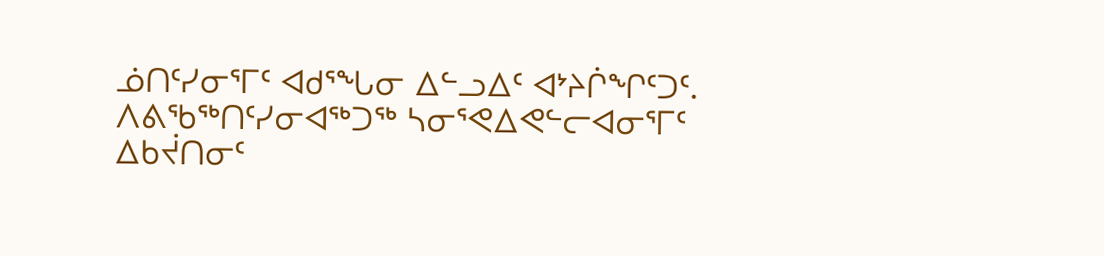ᓅᑎᑦᓯᓂᕐᒥᑦ ᐊᑯᕐᖓᓂ ᐃᓪᓗᐃᑦ ᐊᔾᔨᒌᖏᑦᑐᑦ. ᐱᕕᖃᖅᑎᑦᓯᓂᐊᖅᑐᖅ ᓴᓂᕐᕙᐃᕙᓪᓕᐊᓂᕐᒥᑦ ᐃᑲᔫᑎᓂᑦ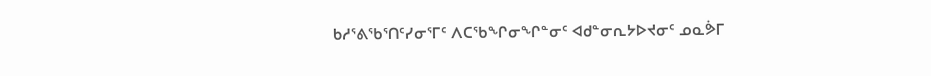ᑲᓱᕐᕕᖃᕐᑎᑦᓯᓂᕐᒥᑦ ᐱᑕᖃᖏᓂᖏᓐᓂᑦ ᐊᑯᓐᓂᕆᔭᐅᔪᓂᑦ ᓄᓇᕘᒥ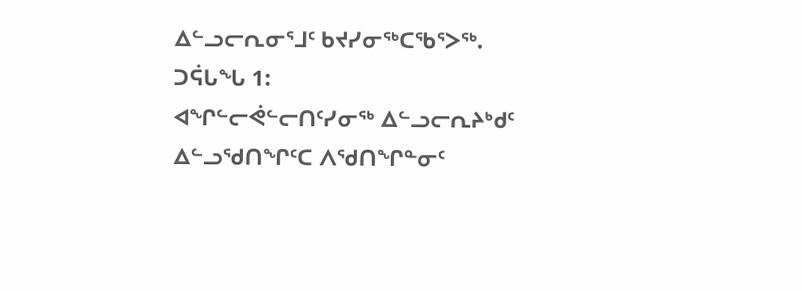ᐃᓪᓗᓕᕆᓂᕐᒧᑦ ᑲᔪᓯᓂᖅᑕᖃᕐᐳᖅ.
ᑐᕌᒐᖓ 1:
ᐊᖏᓪᓕᕚᓪᓕᑎᑦᓯᓂᖅ ᐃᓪᓗᓕᕆᔨᒃᑯᑦ ᐃᓪᓗᖁᑎᖏᑦᑕ ᐱᖁᑎᖏᓐᓂᑦ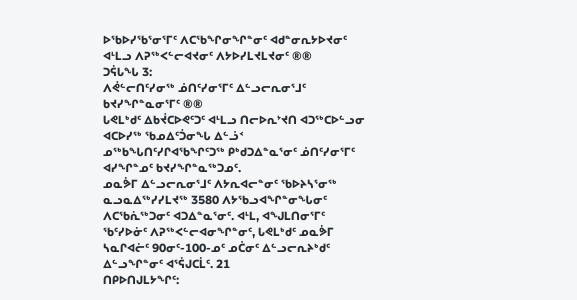ᐅᖃᐅᓯᖃᕐᓂᕐᒥᑦ ᐱᑕᖃᖏᓂᖏᓐᓂᑦ ᐊᑯᓐᓂᕆᔭᐅᔪᓂᑦ ᐊᒻᒪᓗ ᐱᕈᖅᐸᓪᓕᐊᔪᓂᑦ ᐱᔭᐅᓯᒪᔪᒪᔪᓂᑦ ®®
ᑐᕌᒐᖓ 3:
ᐱᕚᓪᓕᑎᑦᓯᓂᖅ ᓅᑎᑦᓯᓂᕐᒥᑦ ᐃᓪᓗᓕᕆᓂᕐᒧᑦ ᑲᔪᓯᖏᓐᓇᓂᕐᒥᑦ ®®
ᒐᕙᒪᒃᑯᑦ ᐃᑲᔫᑕᐅᕙᑦᑐᑦ ᐊᒻᒪᓗ ᑎᓕᐅᕆᔾᔪᑎ ᐊᑐᖅᑕᐅᓪᓗᓂ ᐊᑕᐅᓯᖅ ᖃᓄᐃᑦᑑᓂᖓ ᐃᓪᓘᑉ ᓄᖅᑲᖓᑎᑦᓯᒋᐊᖃᖏᑦᑐᖅ ᑭᒃᑯᑐᐃᓐᓇᕐᓂᑦ ᓅᑎᑦᓯᓂᕐᒥᑦ ᐊᓯᖏᓐᓄᑦ ᑲᔪᓯᖏᓐᓇᖅᑐᓄᑦ.
ᓄᓇᕘᒥ ᐃᓪᓗᓕᕆᓂᕐᒧᑦ ᐱᔭᕆᐊᓕᓐᓂᑦ ᖃᐅᔨᓴᕐᓂᖅ ᓇᓗᓇᐃᖅᓯᓯᒪᔪᖅ 3580 ᐱᔭᖃᓗᐊᖏᓐᓂᖓᓂᑦ ᐱᑕᖃᕇᖅᑐᓂᑦ ᐊᑐᐃᓐᓇᕐᓂᑦ. ᐊᒻᒪ, ᐊᖑᒪᑎᓂᕐᒥᑦ ᖃᑦᓯᐅᓃᑦ ᐱᕈᖅᐸᓪᓕᐊᓂᖏᓐᓂᑦ, ᒐᕙᒪᒃᑯᑦ ᓄᓇᕘᒥ ᓴᓇᒋᐊᓖᑦ 90ᓂᑦ-100-ᓄᑦ ᓄᑖᓂᑦ ᐃᓪᓗᓕᕆᔨᒃᑯᑦ ᐃᓪᓗᖏᓐᓂᑦ ᐊᕐᕌᒍᑕᒫᑦ. 21
ᑎᑭᐅᑎᒍᒪᔭᖏᑦ: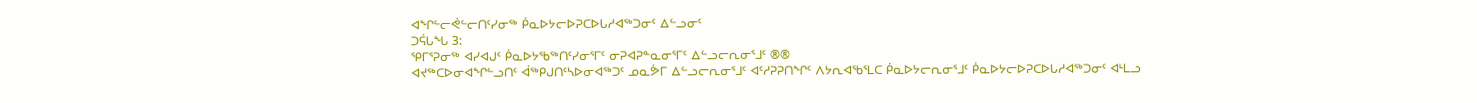ᐊᖏᓪᓕᕚᓪᓕᑎᑦᓯᓂᖅ ᑮᓇᐅᔭᓕᐅᕈᑕᐅᒐᓱᐊᖅᑐᓂᑦ ᐃᓪᓗᓂᑦ
ᑐᕌᒐᖓ 3:
ᕿᒥᕐᕈᓂᖅ ᐊᓯᐊᒍᑦ ᑮᓇᐅᔭᖃᖅᑎᑦᓯᓂᕐᒥᑦ ᓂᕈᐊᕈᓐᓇᓂᕐᒥᑦ ᐃᓪᓗᓕᕆᓂᕐᒧᑦ ®®
ᐊᔪᖅᑕᐅᓂᐊᖏᓪᓗᑎᑦ ᐋᖅᑭᒍᑎᑦᓴᐅᓂᐊᖅᑐᑦ ᓄᓇᕘᒥ ᐃᓪᓗᓕᕆᓂᕐᒧᑦ ᐊᑦᓱᕈᕈᑎᖏᑦ ᐱᔭᕆᐊᖃᕐᒪᑕ ᑮᓇᐅᔭᓕᕆᓂᕐᒧᑦ ᑮᓇᐅᔭᓕᐅᕈᑕᐅᒐᓱᐊᖅᑐᓂᑦ ᐊᒻᒪᓗ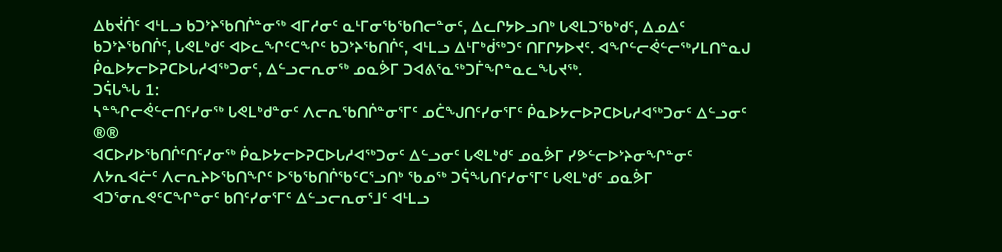ᐃᑲᔫᑏᑦ ᐊᒻᒪᓗ ᑲᑐᔾᔨᖃᑎᒌᓐᓂᖅ ᐊᒥᓱᓂᑦ ᓇᒻᒥᓂᖃᖃᑎᓕᓐᓂᑦ, ᐃᓚᒋᔭᐅᓗᑎᒃ ᒐᕙᒪᑐᖃᒃᑯᑦ, ᐃᓄᐃᑦ ᑲᑐᔾᔨᖃᑎᒌᑦ, ᒐᕙᒪᒃᑯᑦ ᐊᐅᓚᖏᑦᑕᖏᑦ ᑲᑐᔾᔨᖃᑎᒌᑦ, ᐊᒻᒪᓗ ᐃᒻᒥᒃᑰᖅᑐᑦ ᑎᒥᒋᔭᐅᔪᑦ. ᐊᖏᓪᓕᕚᓪᓕᖅᓯᒪᑎᓐᓇᒍ ᑮᓇᐅᔭᓕᐅᕈᑕᐅᒐᓱᐊᖅᑐᓂᑦ, ᐃᓪᓗᓕᕆᓂᖅ ᓄᓇᕘᒥ ᑐᐊᕕᕐᓇᖅᑐᒦᖏᓐᓇᓚᖓᔪᖅ.
ᑐᕌᒐᖓ 1:
ᓴᓐᖏᓕᕚᓪᓕᑎᑦᓯᓂᖅ ᒐᕙᒪᒃᑯᓐᓂᑦ ᐱᓕᕆᖃᑎᒌᓐᓂᕐᒥᑦ ᓄᑖᖑᑎᑦᓯᓂᕐᒥᑦ ᑮᓇᐅᔭᓕᐅᕈᑕᐅᒐᓱᐊᖅᑐᓂᑦ ᐃᓪᓗᓂᑦ ®®
ᐊᑕᐅᓯᐅᖃᑎᒌᑦᑎᑦᓯᓂᖅ ᑮᓇᐅᔭᓕᐅᕈᑕᐅᒐᓱᐊᖅᑐᓂᑦ ᐃᓪᓗᓂᑦ ᒐᕙᒪᒃᑯᑦ ᓄᓇᕘᒥ ᓯᕗᓪᓕᐅᔾᔨᓂᖏᓐᓂᑦ ᐱᔭᕆᐊᓖᑦ ᐱᓕᕆᔨᐅᖃᑎᖏᑦ ᐅᖃᖃᑎᒌᖃᑦᑕᕐᓗᑎᒃ ᖃᓄᖅ ᑐᕌᖓᑎᑦᓯᓂᕐᒥᑦ ᒐᕙᒪᒃᑯᑦ ᓄᓇᕘᒥ ᐊᑐᕐᓂᕆᕙᑦᑕᖏᓐᓂᑦ ᑲᑎᑦᓯᓂᕐᒥᑦ ᐃᓪᓗᓕᕆᓂᕐᒧᑦ ᐊᒻᒪᓗ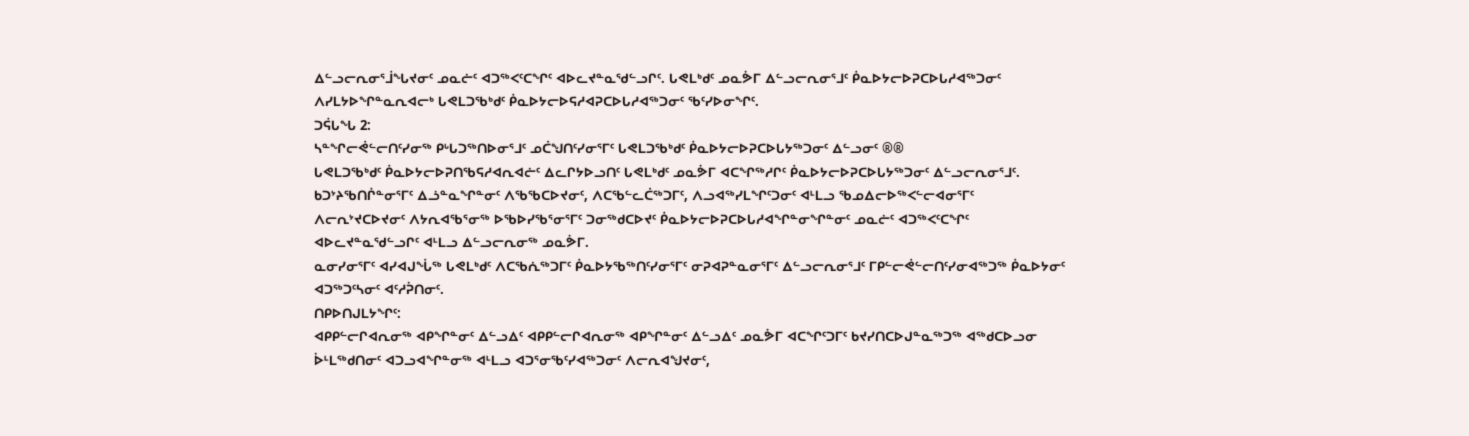ᐃᓪᓗᓕᕆᓂᕐᒨᖓᔪᓂᑦ ᓄᓇᓖᑦ ᐊᑐᖅᐸᑦᑕᖏᑦ ᐊᐅᓚᔪᓐᓇᖁᓪᓗᒋᑦ. ᒐᕙᒪᒃᑯᑦ ᓄᓇᕘᒥ ᐃᓪᓗᓕᕆᓂᕐᒧᑦ ᑮᓇᐅᔭᓕᐅᕈᑕᐅᒐᓱᐊᖅᑐᓂᑦ ᐱᓯᒪᔭᐅᖏᓐᓇᕆᐊᓕᒃ ᒐᕙᒪᑐᖃᒃᑯᑦ ᑮᓇᐅᔭᓕᐅᕋᓱᐊᕈᑕᐅᒐᓱᐊᖅᑐᓂᑦ ᖃᑦᓯᐅᓂᖏᑦ.
ᑐᕌᒐᖓ 2:
ᓴᓐᖏᓕᕚᓪᓕᑎᑦᓯᓂᖅ ᑭᒡᒐᑐᖅᑎᐅᓂᕐᒧᑦ ᓄᑖᖑᑎᑦᓯᓂᕐᒥᑦ ᒐᕙᒪᑐᖃᒃᑯᑦ ᑮᓇᐅᔭᓕᐅᕈᑕᐅᒐᔭᖅᑐᓂᑦ ᐃᓪᓗᓂᑦ ®®
ᒐᕙᒪᑐᖃᒃᑯᑦ ᑮᓇᐅᔭᓕᐅᕈᑎᖃᕋᓱᐊᕆᐊᓖᑦ ᐃᓚᒋᔭᐅᓗᑎᑦ ᒐᕙᒪᒃᑯᑦ ᓄᓇᕘᒥ ᐊᑕᖏᖅᓱᒋᑦ ᑮᓇᐅᔭᓕᐅᕈᑕᐅᒐᔭᖅᑐᓂᑦ ᐃᓪᓗᓕᕆᓂᕐᒧᑦ. ᑲᑐᔾᔨᖃᑎᒌᓐᓂᕐᒥᑦ ᐃᓘᓐᓇᖏᓐᓂᑦ ᐱᖃᖃᑕᐅᔪᓂᑦ, ᐱᑕᖃᓪᓚᑖᖅᑐᒥᑦ, ᐱᓗᐊᖅᓯᒪᖏᑦᑐᓂᑦ ᐊᒻᒪᓗ ᖃᓄᐃᓕᐅᖅᐸᓪᓕᐊᓂᕐᒥᑦ ᐱᓕᕆᔾᔪᑕᐅᔪᓂᑦ ᐱᔭᕆᐊᖃᕐᓂᖅ ᐅᖃᐅᓯᖃᕐᓂᕐᒥᑦ ᑐᓂᖅᑯᑕᐅᔪᑦ ᑮᓇᐅᔭᓕᐅᕈᑕᐅᒐᓱᐊᖏᓐᓂᖏᓐᓂᑦ ᓄᓇᓖᑦ ᐊᑐᖅᐸᑦᑕᖏᑦ ᐊᐅᓚᔪᓐᓇᖁᓪᓗᒋᑦ ᐊᒻᒪᓗ ᐃᓪᓗᓕᕆᓂᖅ ᓄᓇᕘᒥ.
ᓇᓂᓯᓂᕐᒥᑦ ᐊᓯᐊᒍᖔᖅ ᒐᕙᒪᒃᑯᑦ ᐱᑕᖃᕇᖅᑐᒥᑦ ᑮᓇᐅᔭᖃᖅᑎᑦᓯᓂᕐᒥᑦ ᓂᕈᐊᕈᓐᓇᓂᕐᒥᑦ ᐃᓪᓗᓕᕆᓂᕐᒧᑦ ᒥᑭᓪᓕᕚᓪᓕᑎᑦᓯᓂᐊᖅᑐᖅ ᑮᓇᐅᔭᓂᑦ ᐊᑐᖅᑐᑦᓴᓂᑦ ᐊᑦᓱᕉᑎᓂᑦ.
ᑎᑭᐅᑎᒍᒪᔭᖏᑦ:
ᐊᑭᑭᓪᓕᒋᐊᕆᓂᖅ ᐊᑭᖏᓐᓂᑦ ᐃᓪᓗᐃᑦ ᐊᑭᑭᓪᓕᒋᐊᕆᓂᖅ ᐊᑭᖏᓐᓂᑦ ᐃᓪᓗᐃᑦ ᓄᓇᕘᒥ ᐊᑕᖏᑦᑐᒥᑦ ᑲᔪᓯᑎᑕᐅᒍᓐᓇᖅᑐᖅ ᐊᖅᑯᑕᐅᓗᓂ ᐆᒻᒪᖅᑯᑎᓂᑦ ᐊᑐᓗᐊᖏᓐᓂᖅ ᐊᒻᒪᓗ ᐊᑐᕐᓂᖃᑦᓯᐊᖅᑐᓂᑦ ᐱᓕᕆᐊᖑᔪᓂᑦ,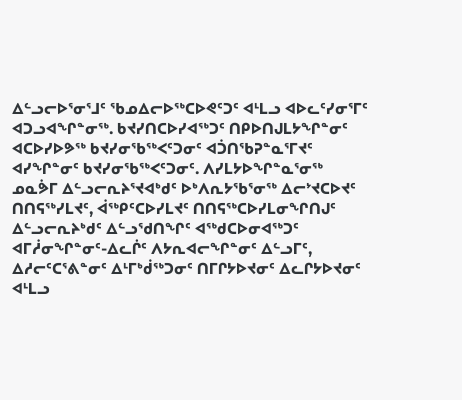ᐃᓪᓗᓕᐅᕐᓂᕐᒧᑦ ᖃᓄᐃᓕᐅᖅᑕᐅᕙᑦᑐᑦ ᐊᒻᒪᓗ ᐊᐅᓚᑦᓯᓂᕐᒥᑦ ᐊᑐᓗᐊᖏᓐᓂᖅ. ᑲᔪᓯᑎᑕᐅᓯᐊᖅᑐᑦ ᑎᑭᐅᑎᒍᒪᔭᖏᓐᓂᑦ ᐊᑕᐅᓯᐅᕗᖅ ᑲᔪᓯᓂᖃᖅᐸᑦᑐᓂᑦ ᐊᑑᑎᖃᕈᓐᓇᕐᒥᔪᑦ ᐊᓯᖏᓐᓂᑦ ᑲᔪᓯᓂᖃᖅᐸᑦᑐᓂᑦ. ᐱᓯᒪᔭᐅᖏᓐᓇᕐᓂᖅ ᓄᓇᕘᒥ ᐃᓪᓗᓕᕆᔨᕐᔪᐊᒃᑯᑦ ᐅᒃᐱᕆᔭᖃᕐᓂᖅ ᐃᓕᔾᔪᑕᐅᔪᑦ ᑎᑎᕋᖅᓯᒪᔪᑦ, ᐋᖅᑭᑦᑕᐅᓯᒪᔪᑦ ᑎᑎᕋᖅᑕᐅᓯᒪᓂᖏᑎᒍᑦ ᐃᓪᓗᓕᕆᔨᒃᑯᑦ ᐃᓪᓗᖁᑎᖏᑦ ᐊᖅᑯᑕᐅᓂᐊᖅᑐᑦ ᐊᒥᓲᓂᖏᓐᓂᑦ-ᐃᓚᒌᑦ ᐱᔭᕆᐊᓕᖏᓐᓂᑦ ᐃᓪᓗᒥᑦ, ᐃᓱᓕᑦᑕᕐᕕᓐᓂᑦ ᐃᒻᒥᒃᑰᖅᑐᓂᑦ ᑎᒥᒋᔭᐅᔪᓂᑦ ᐃᓚᒋᔭᐅᔪᓂᑦ ᐊᒻᒪᓗ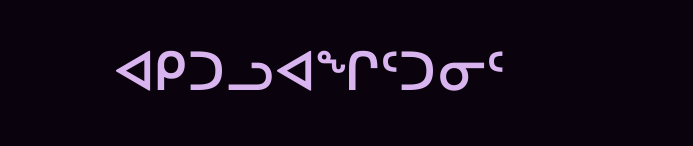ᐊᑭᑐᓗᐊᖏᑦᑐᓂᑦ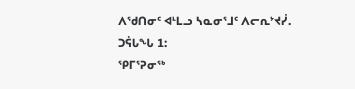ᐱᖁᑎᓂᑦ ᐊᒻᒪᓗ ᓴᓇᓂᕐᒧᑦ ᐱᓕᕆᔾᔪᓰ.
ᑐᕌᒐᖓ 1:
ᕿᒥᕐᕈᓂᖅ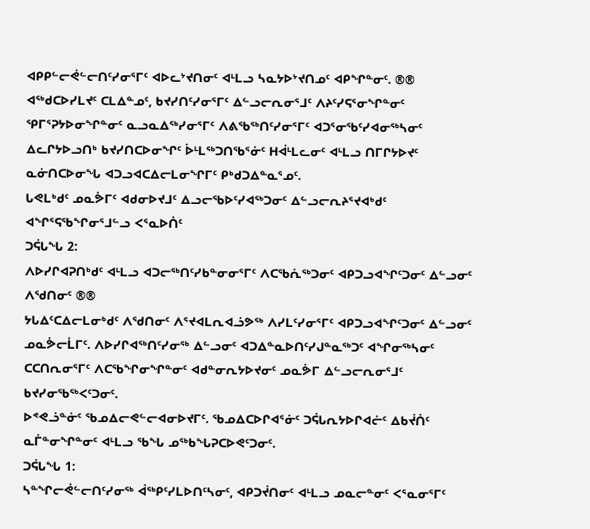ᐊᑭᑭᓪᓕᕚᓪᓕᑎᑦᓯᓂᕐᒥᑦ ᐊᐅᓚᔾᔪᑎᓂᑦ ᐊᒻᒪᓗ ᓴᓇᔭᐅᔾᔪᑎᓄᑦ ᐊᑭᖏᓐᓂᑦ. ®®
ᐊᖅᑯᑕᐅᓯᒪᔪᑦ ᑕᒪᐃᓐᓄᑦ, ᑲᔪᓯᑎᑦᓯᓂᕐᒥᑦ ᐃᓪᓗᓕᕆᓂᕐᒧᑦ ᐱᔨᑦᓯᕋᕐᓂᖏᓐᓂᑦ ᕿᒥᕐᕈᔭᐅᓂᖏᓐᓂᑦ ᓇᓗᓇᐃᖅᓯᓂᕐᒥᑦ ᐱᕕᖃᖅᑎᑦᓯᓂᕐᒥᑦ ᐊᑐᕐᓂᖃᑦᓯᐊᓂᖅᓴᓂᑦ ᐃᓚᒋᔭᐅᓗᑎᒃ ᑲᔪᓯᑎᑕᐅᓂᖏᑦ ᐆᒻᒪᖅᑐᑎᖃᕐᓃᑦ ᕼᐋᒻᒪᓚᓂᑦ ᐊᒻᒪᓗ ᑎᒥᒋᔭᐅᔪᑦ ᓇᓃᑎᑕᐅᓂᖓ ᐊᑐᓗᐊᑕᐃᓕᒪᓂᖏᒥᑦ ᑭᒃᑯᑐᐃᓐᓇᕐᓄᑦ.
ᒐᕙᒪᒃᑯᑦ ᓄᓇᕘᒥᑦ ᐊᑯᓂᐅᔪᒧᑦ ᐃᓗᓕᖃᐅᑦᓯᐊᖅᑐᓂᑦ ᐃᓪᓗᓕᕆᔨᕐᔪᐊᒃᑯᑦ ᐊᖏᕐᕋᖃᖏᓂᕐᒧᓪᓗ ᐸᕐᓇᐅᑏᑦ
ᑐᕌᒐᖓ 2:
ᐱᐅᓯᒋᐊᕈᑎᒃᑯᑦ ᐊᒻᒪᓗ ᐊᑐᓕᖅᑎᑦᓯᑲᓐᓂᓂᕐᒥᑦ ᐱᑕᖃᕇᖅᑐᓂᑦ ᐊᑭᑐᓗᐊᖏᑦᑐᓂᑦ ᐃᓪᓗᓂᑦ ᐱᖁᑎᓂᑦ ®®
ᔭᒐᐃᑦᑕᐃᓕᒪᓂᒃᑯᑦ ᐱᖁᑎᓂᑦ ᐱᕐᔪᐊᒪᕆᐊᓘᕗᖅ ᐱᓯᒪᑦᓯᓂᕐᒥᑦ ᐊᑭᑐᓗᐊᖏᑦᑐᓂᑦ ᐃᓪᓗᓂᑦ ᓄᓇᕘᓕᒫᒥᑦ. ᐱᐅᓯᒋᐊᖅᑎᑦᓯᓂᖅ ᐃᓪᓗᓂᑦ ᐊᑐᐃᓐᓇᐅᑎᑦᓯᒍᓐᓇᖅᑐᑦ ᐊᖏᓂᖅᓴᓂᑦ ᑕᑕᑎᕆᓂᕐᒥᑦ ᐱᑕᖃᖏᓂᖏᓐᓂᑦ ᐊᑯᓐᓂᕆᔭᐅᔪᓂᑦ ᓄᓇᕘᒥ ᐃᓪᓗᓕᕆᓂᕐᒧᑦ ᑲᔪᓯᓂᖃᖅᐸᑦᑐᓂᑦ.
ᐅᕝᕙᓘᓐᓃᑦ ᖃᓄᐃᓕᕙᓪᓕᐊᓂᐅᔪᒥᑦ. ᖃᓄᐃᑕᐅᒋᐊᕐᓃᑦ ᑐᕌᒐᕆᔭᐅᒋᐊᓖᑦ ᐃᑲᔫᑏᑦ ᓇᒦᓐᓂᖏᓐᓂᑦ ᐊᒻᒪᓗ ᖃᖓ ᓄᖅᑲᖓᕈᑕᐅᕙᑦᑐᓂᑦ.
ᑐᕌᒐᖓ 1:
ᓴᓐᖏᓕᕚᓪᓕᑎᑦᓯᓂᖅ ᐋᖅᑭᑦᓯᒪᐅᑎᑦᓴᓂᑦ, ᐊᑭᑐᔫᑎᓂᑦ ᐊᒻᒪᓗ ᓄᓇᓕᓐᓂᑦ ᐸᕐᓇᓂᕐᒥᑦ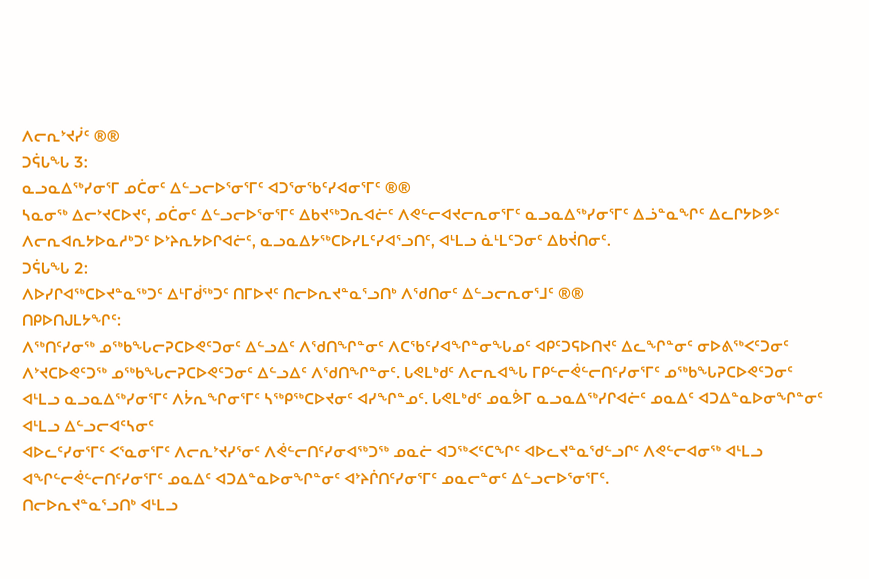ᐱᓕᕆᔾᔪᓰᑦ ®®
ᑐᕌᒐᖓ 3:
ᓇᓗᓇᐃᖅᓯᓂᕐᒥ ᓄᑖᓂᑦ ᐃᓪᓗᓕᐅᕐᓂᕐᒥᑦ ᐊᑐᕐᓂᖃᑦᓯᐊᓂᕐᒥᑦ ®®
ᓴᓇᓂᖅ ᐃᓕᔾᔪᑕᐅᔪᑦ, ᓄᑖᓂᑦ ᐃᓪᓗᓕᐅᕐᓂᕐᒥᑦ ᐃᑲᔪᖅᑐᕆᐊᓖᑦ ᐱᕙᓪᓕᐊᔪᓕᕆᓂᕐᒥᑦ ᓇᓗᓇᐃᖅᓯᓂᕐᒥᑦ ᐃᓘᓐᓇᖏᑦ ᐃᓚᒋᔭᐅᕗᑦ ᐱᓕᕆᐊᕆᔭᐅᓇᓱᒃᑐᑦ ᐅᔾᔨᕆᔭᐅᒋᐊᓖᑦ, ᓇᓗᓇᐃᔭᖅᑕᐅᓯᒪᑦᓯᐊᕐᓗᑎᑦ, ᐊᒻᒪᓗ ᓈᒻᒪᑦᑐᓂᑦ ᐃᑲᔫᑎᓂᑦ.
ᑐᕌᒐᖓ 2:
ᐱᐅᓯᒋᐊᖅᑕᐅᔪᓐᓇᖅᑐᑦ ᐃᒻᒥᑰᖅᑐᑦ ᑎᒥᐅᔪᑦ ᑎᓕᐅᕆᔪᓐᓇᕐᓗᑎᒃ ᐱᖁᑎᓂᑦ ᐃᓪᓗᓕᕆᓂᕐᒧᑦ ®®
ᑎᑭᐅᑎᒍᒪᔭᖏᑦ:
ᐱᖅᑎᑦᓯᓂᖅ ᓄᖅᑲᖓᓕᕈᑕᐅᕙᑦᑐᓂᑦ ᐃᓪᓗᐃᑦ ᐱᖁᑎᖏᓐᓂᑦ ᐱᑕᖃᑦᓯᐊᖏᓐᓂᖓᓄᑦ ᐊᑭᑦᑐᕋᐅᑎᔪᑦ ᐃᓚᖏᓐᓂᑦ ᓂᐅᕕᖅᐸᑦᑐᓂᑦ ᐱᔾᔪᑕᐅᕙᑦᑐᖅ ᓄᖅᑲᖓᓕᕈᑕᐅᕙᑦᑐᓂᑦ ᐃᓪᓗᐃᑦ ᐱᖁᑎᖏᓐᓂᑦ. ᒐᕙᒪᒃᑯᑦ ᐱᓕᕆᐊᖓ ᒥᑭᓪᓕᕚᓪᓕᑎᑦᓯᓂᕐᒥᑦ ᓄᖅᑲᖓᕈᑕᐅᕙᑦᑐᓂᑦ ᐊᒻᒪᓗ ᓇᓗᓇᐃᖅᓯᓂᕐᒥᑦ ᐱᔮᕆᖏᓂᕐᒥᑦ ᓴᖅᑭᖅᑕᐅᔪᓂᑦ ᐊᓯᖏᓐᓄᑦ. ᒐᕙᒪᒃᑯᑦ ᓄᓇᕘᒥ ᓇᓗᓇᐃᖅᓯᒋᐊᓖᑦ ᓄᓇᐃᑦ ᐊᑐᐃᓐᓇᐅᓂᖏᓐᓂᑦ ᐊᒻᒪᓗ ᐃᓪᓗᓕᐊᑦᓴᓂᑦ
ᐊᐅᓚᑦᓯᓂᕐᒥᑦ ᐸᕐᓇᓂᕐᒥᑦ ᐱᓕᕆᔾᔪᓯᕐᓂᑦ ᐱᕚᓪᓕᑎᑦᓯᓂᐊᖅᑐᖅ ᓄᓇᓖ ᐊᑐᖅᐸᑦᑕᖏᑦ ᐊᐅᓚᔪᓐᓇᖁᓪᓗᒋᑦ ᐱᕙᓪᓕᐊᓂᖅ ᐊᒻᒪᓗ ᐊᖏᓪᓕᕚᓪᓕᑎᑦᓯᓂᕐᒥᑦ ᓄᓇᐃᑦ ᐊᑐᐃᓐᓇᐅᓂᖏᓐᓂᑦ ᐊᔾᔨᒌᑎᑦᓯᓂᕐᒥᑦ ᓄᓇᓕᓐᓂᑦ ᐃᓪᓗᓕᐅᕐᓂᕐᒥᑦ.
ᑎᓕᐅᕆᔪᓐᓇᕐᓗᑎᒃ ᐊᒻᒪᓗ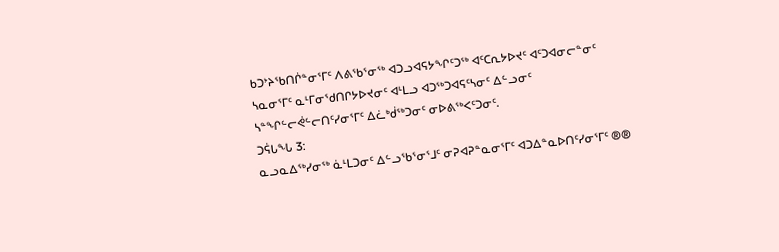ᑲᑐᔾᔨᖃᑎᒌᓐᓂᕐᒥᑦ ᐱᕕᖃᕐᓂᖅ ᐊᑐᓗᐊᕋᔭᖏᑦᑐᖅ ᐊᑦᑕᕆᔭᐅᔪᑦ ᐊᑦᑐᐊᓂᓕᓐᓂᑦ ᓴᓇᓂᕐᒥᑦ ᓇᒻᒥᓂᖁᑎᒋᔭᐅᔪᓂᑦ ᐊᒻᒪᓗ ᐊᑐᖅᑐᐊᕋᑦᓴᓂᑦ ᐃᓪᓗᓂᑦ ᓴᓐᖏᓪᓕᕚᓪᓕᑎᑦᓯᓂᕐᒥᑦ ᐃᓛᒃᑰᖅᑐᓂᑦ ᓂᐅᕕᖅᐸᑦᑐᓂᑦ.
ᑐᕌᒐᖓ 3:
ᓇᓗᓇᐃᖅᓯᓂᖅ ᓈᒻᒪᑐᓂᑦ ᐃᓪᓗᖃᕐᓂᕐᒧᑦ ᓂᕈᐊᕈᓐᓇᓂᕐᒥᑦ ᐊᑐᐃᓐᓇᐅᑎᑦᓯᓂᕐᒥᑦ ®®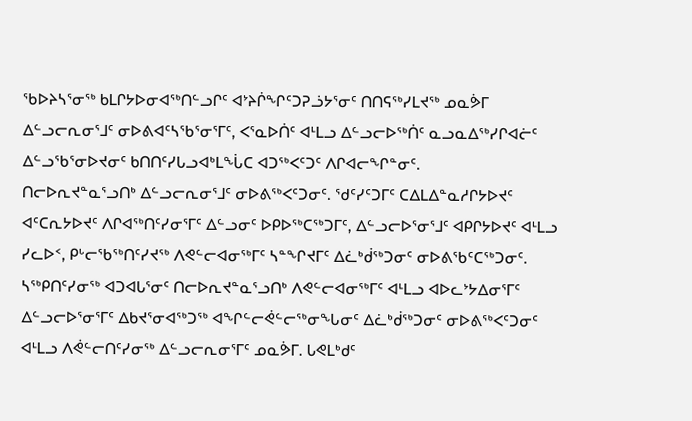ᖃᐅᔨᓴᕐᓂᖅ ᑲᒪᒋᔭᐅᓂᐊᖅᑎᓪᓗᒋᑦ ᐊᔾᔨᒌᖏᑦᑐᕈᓘᔭᕐᓂᑦ ᑎᑎᕋᖅᓯᒪᔪᖅ ᓄᓇᕘᒥ ᐃᓪᓗᓕᕆᓂᕐᒧᑦ ᓂᐅᕕᐊᑦᓴᖃᕐᓂᕐᒥᑦ, ᐸᕐᓇᐅᑏᑦ ᐊᒻᒪᓗ ᐃᓪᓗᓕᐅᖅᑏᑦ ᓇᓗᓇᐃᖅᓯᒋᐊᓖᑦ ᐃᓪᓗᖃᕐᓂᐅᔪᓂᑦ ᑲᑎᑎᑦᓯᒐᓗᐊᒃᒪᖔᑕ ᐊᑐᖅᐸᑦᑐᑦ ᐱᒋᐊᓕᖏᓐᓂᑦ.
ᑎᓕᐅᕆᔪᓐᓇᕐᓗᑎᒃ ᐃᓪᓗᓕᕆᓂᕐᒧᑦ ᓂᐅᕕᖅᐸᑦᑐᓂᑦ. ᖁᑦᓯᑦᑐᒥᑦ ᑕᐃᒪᐃᓐᓇᓱᒋᔭᐅᔪᑦ ᐊᑦᑕᕆᔭᐅᔪᑦ ᐱᒋᐊᖅᑎᑦᓯᓂᕐᒥᑦ ᐃᓪᓗᓂᑦ ᐅᑭᐅᖅᑕᖅᑐᒥᑦ, ᐃᓪᓗᓕᐅᕐᓂᕐᒧᑦ ᐊᑭᒋᔭᐅᔪᑦ ᐊᒻᒪᓗ ᓯᓚᐅᑉ, ᑭᒡᓕᖃᖅᑎᑦᓯᔪᖅ ᐱᕙᓪᓕᐊᓂᖅᒥᑦ ᓴᓐᖏᔪᒥᑦ ᐃᓛᒃᑰᖅᑐᓂᑦ ᓂᐅᕕᖃᑦᑕᖅᑐᓂᑦ. ᓴᖅᑭᑎᑦᓯᓂᖅ ᐊᑐᐊᒐᕐᓂᑦ ᑎᓕᐅᕆᔪᓐᓇᕐᓗᑎᒃ ᐱᕙᓪᓕᐊᓂᖅᒥᑦ ᐊᒻᒪᓗ ᐊᐅᓚᔾᔭᐃᓂᕐᒥᑦ ᐃᓪᓗᓕᐅᕐᓂᕐᒥᑦ ᐃᑲᔪᕐᓂᐊᖅᑐᖅ ᐊᖏᓪᓕᕚᓪᓕᖅᓂᖓᓂᑦ ᐃᓛᒃᑰᖅᑐᓂᑦ ᓂᐅᕕᖅᐸᑦᑐᓂᑦ ᐊᒻᒪᓗ ᐱᕚᓪᓕᑎᑦᓯᓂᖅ ᐃᓪᓗᓕᕆᓂᕐᒥᑦ ᓄᓇᕘᒥ. ᒐᕙᒪᒃᑯᑦ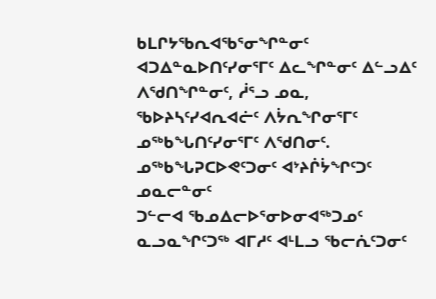ᑲᒪᒋᔭᖃᕆᐊᖃᕐᓂᖏᓐᓂᑦ ᐊᑐᐃᓐᓇᐅᑎᑦᓯᓂᕐᒥᑦ ᐃᓚᖏᓐᓂᑦ ᐃᓪᓗᐃᑦ ᐱᖁᑎᖏᓐᓂᑦ, ᓲᕐᓗ ᓄᓇ, ᖃᐅᔨᓴᑦᓯᐊᕆᐊᓖᑦ ᐱᔮᕆᖏᓂᕐᒥᑦ ᓄᖅᑲᖓᑎᑦᓯᓂᕐᒥᑦ ᐱᖁᑎᓂᑦ. ᓄᖅᑲᖓᕈᑕᐅᕙᑦᑐᓂᑦ ᐊᔾᔨᒌᔮᖏᑦᑐᑦ ᓄᓇᓕᓐᓂᑦ
ᑐᓪᓕᐊ ᖃᓄᐃᓕᐅᕐᓂᐅᓂᐊᖅᑐᓄᑦ ᓇᓗᓇᖏᑦᑐᖅ ᐊᒥᓱᑦ ᐊᒻᒪᓗ ᖃᓕᕇᑦᑐᓂᑦ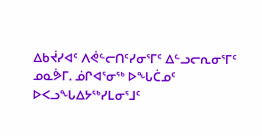ᐃᑲᔫᓯᐊᑦ ᐱᕚᓪᓕᑎᑦᓯᓂᕐᒥᑦ ᐃᓪᓗᓕᕆᓂᕐᒥᑦ ᓄᓇᕘᒥ. ᓅᒋᐊᕐᓂᖅ ᐅᖓᑖᓄᑦ ᐅᐸᓗᖓᐃᔭᖅᓯᒪᓂᕐᒧᑦ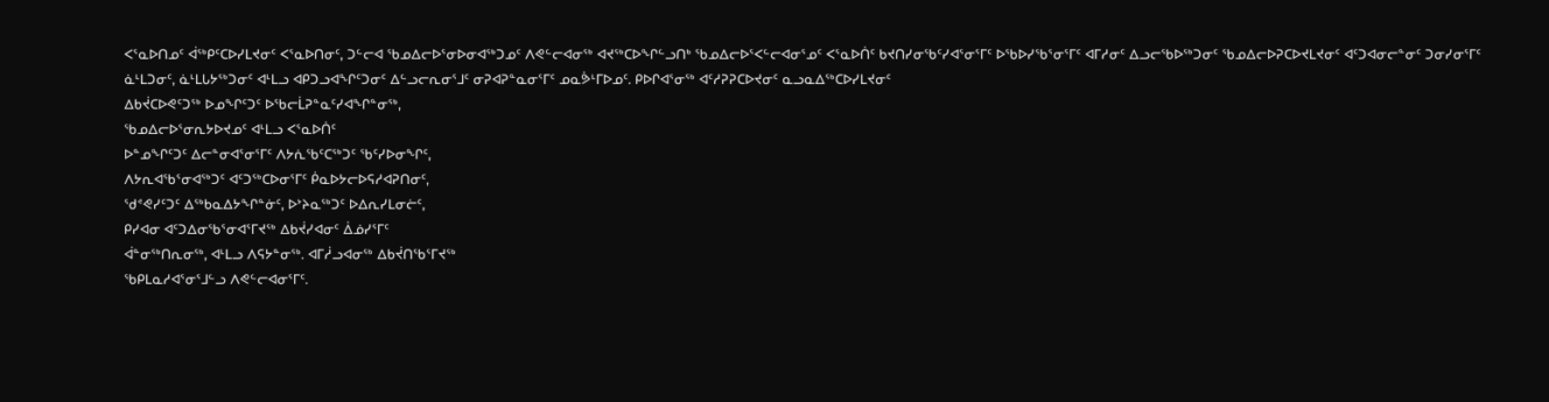ᐸᕐᓇᐅᑎᓄᑦ ᐋᖅᑭᑦᑕᐅᓯᒪᔪᓂᑦ ᐸᕐᓇᐅᑎᓂᑦ, ᑐᓪᓕᐊ ᖃᓄᐃᓕᐅᕐᓂᐅᓂᐊᖅᑐᓄᑦ ᐱᕙᓪᓕᐊᓂᖅ ᐊᔪᖅᑕᐅᖏᓪᓗᑎᒃ ᖃᓄᐃᓕᐅᕐᐸᓪᓕᐊᓂᕐᓄᑦ ᐸᕐᓇᐅᑏᑦ ᑲᔪᑎᓯᓂᖃᑦᓯᐊᕐᓂᕐᒥᑦ ᐅᖃᐅᓯᖃᕐᓂᕐᒥᑦ ᐊᒥᓱᓂᑦ ᐃᓗᓕᖃᐅᖅᑐᓂᑦ ᖃᓄᐃᓕᐅᕈᑕᐅᔪᒪᔪᓂᑦ ᐊᑦᑐᐊᓂᓕᓐᓂᑦ ᑐᓂᓯᓂᕐᒥᑦ ᓈᒻᒪᑐᓂᑦ, ᓈᒻᒪᒐᔭᖅᑐᓂᑦ ᐊᒻᒪᓗ ᐊᑭᑐᓗᐊᖏᑦᑐᓂᑦ ᐃᓪᓗᓕᕆᓂᕐᒧᑦ ᓂᕈᐊᕈᓐᓇᓂᕐᒥᑦ ᓄᓇᕘᒻᒥᐅᓄᑦ. ᑭᐅᒋᐊᕐᓂᖅ ᐊᑦᓱᕈᕈᑕᐅᔪᓂᑦ ᓇᓗᓇᐃᖅᑕᐅᓯᒪᔪᓂᑦ
ᐃᑲᔫᑕᐅᕙᑦᑐᖅ ᐅᓄᖏᑦᑐᑦ ᐅᖃᓕᒫᕈᓐᓇᑦᓯᐊᖏᓐᓂᖅ,
ᖃᓄᐃᓕᐅᕐᓂᕆᔭᐅᔪᓄᑦ ᐊᒻᒪᓗ ᐸᕐᓇᐅᑏᑦ
ᐅᓐᓄᖏᑦᑐᑦ ᐃᓕᓐᓂᐊᕐᓂᕐᒥᑦ ᐱᔭᕇᖃᑦᑕᖅᑐᑦ ᖃᑦᓯᐅᓂᖏᑦ,
ᐱᔭᕆᐊᖃᕐᓂᐊᖅᑐᑦ ᐊᑦᑐᖅᑕᐅᓂᕐᒥᑦ ᑮᓇᐅᔭᓕᐅᕋᓱᐊᕈᑎᓂᑦ,
ᖁᕝᕙᓯᑦᑐᑦ ᐃᖅᑲᓇᐃᔭᖏᓐᓃᑦ, ᐅᔾᔨᓇᖅᑐᑦ ᐅᐃᕆᓯᒪᓂᓖᑦ,
ᑭᓯᐊᓂ ᐊᑦᑐᐃᓂᖃᕐᓂᐊᕐᒥᔪᖅ ᐃᑲᔫᓯᐊᓂᑦ ᐄᓅᓯᕐᒥᑦ
ᐋᓐᓂᖅᑎᕆᓂᖅ, ᐊᒻᒪᓗ ᐱᕋᔭᓐᓂᖅ. ᐊᒥᓲᓗᐊᓂᖅ ᐃᑲᔫᑎᖃᕐᒥᔪᖅ
ᖃᑭᒪᓇᓱᐊᕐᓂᕐᒧᓪᓗ ᐱᕙᓪᓕᐊᓂᕐᒥᑦ.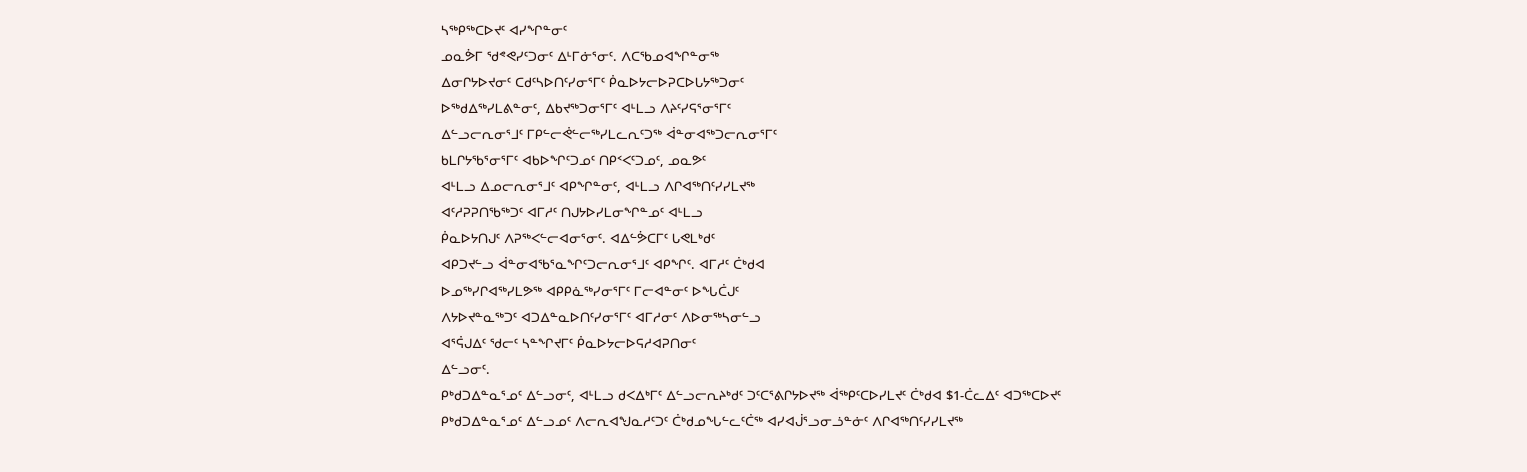ᓴᖅᑭᖅᑕᐅᔪᑦ ᐊᓯᖏᓐᓂᑦ
ᓄᓇᕘᒥ ᖁᕝᕙᓯᑦᑐᓂᑦ ᐃᒻᒥᓃᕐᓂᑦ. ᐱᑕᖃᓄᐊᖏᓐᓂᖅ
ᐃᓂᒋᔭᐅᔪᓂᑦ ᑕᑯᑦᓴᐅᑎᑦᓯᓂᕐᒥᑦ ᑮᓇᐅᔭᓕᐅᕈᑕᐅᒐᔭᖅᑐᓂᑦ
ᐅᖅᑯᐃᖅᓯᒪᕕᓐᓂᑦ, ᐃᑲᔪᖅᑐᓂᕐᒥᑦ ᐊᒻᒪᓗ ᐱᔨᑦᓯᕋᕐᓂᕐᒥᑦ
ᐃᓪᓗᓕᕆᓂᕐᒧᑦ ᒥᑭᓪᓕᕚᓪᓕᖅᓯᒪᓚᕆᑦᑐᖅ ᐋᓐᓂᐊᖅᑐᓕᕆᓂᕐᒥᑦ
ᑲᒪᒋᔭᖃᕐᓂᕐᒥᑦ ᐊᑲᐅᖏᑦᑐᓄᑦ ᑎᑭᑉᐸᑦᑐᓄᑦ, ᓄᓇᕗᑦ
ᐊᒻᒪᓗ ᐃᓄᓕᕆᓂᕐᒧᑦ ᐊᑭᖏᓐᓂᑦ, ᐊᒻᒪᓗ ᐱᒋᐊᖅᑎᑦᓯᓯᒪᔪᖅ
ᐊᑦᓱᕈᕈᑎᖃᖅᑐᑦ ᐊᒥᓱᑦ ᑎᒍᔭᐅᓯᒪᓂᖏᓐᓄᑦ ᐊᒻᒪᓗ
ᑮᓇᐅᔭᑎᒍᑦ ᐱᕈᖅᐸᓪᓕᐊᓂᕐᓂᑦ. ᐊᐃᓪᕘᑕᒥᑦ ᒐᕙᒪᒃᑯᑦ
ᐊᑭᑐᔪᓪᓗ ᐋᓐᓂᐊᖃᕐᓇᖏᑦᑐᓕᕆᓂᕐᒧᑦ ᐊᑭᖏᑦ. ᐊᒥᓱᑦ ᑖᒃᑯᐊ
ᐅᓄᖅᓯᒋᐊᖅᓯᒪᕗᖅ ᐊᑭᑭᓈᖅᓯᓂᕐᒥᑦ ᒥᓕᐊᓐᓂᑦ ᐅᖓᑖᒍᑦ
ᐱᔭᐅᔪᓐᓇᖅᑐᑦ ᐊᑐᐃᓐᓇᐅᑎᑦᓯᓂᕐᒥᑦ ᐊᒥᓱᓂᑦ ᐱᐅᓂᖅᓴᓂᓪᓗ
ᐊᕐᕌᒍᐃᑦ ᖁᓕᑦ ᓴᓐᖏᔪᒥᑦ ᑮᓇᐅᔭᓕᐅᕋᓱᐊᕈᑎᓂᑦ
ᐃᓪᓗᓂᑦ.
ᑭᒃᑯᑐᐃᓐᓇᕐᓄᑦ ᐃᓪᓗᓂᑦ, ᐊᒻᒪᓗ ᑯᐸᐃᒃᒥᑦ ᐃᓪᓗᓕᕆᔨᒃᑯᑦ ᑐᑦᑕᕐᕕᒋᔭᐅᔪᖅ ᐋᖅᑭᑦᑕᐅᓯᒪᔪᑦ ᑖᒃᑯᐊ $1-ᑖᓚᐃᑦ ᐊᑐᖅᑕᐅᔪᑦ ᑭᒃᑯᑐᐃᓐᓇᕐᓄᑦ ᐃᓪᓗᓄᑦ ᐱᓕᕆᐊᖑᓇᓱᑦᑐᑦ ᑖᒃᑯᓄᖓᓪᓚᑦᑖᖅ ᐊᓯᐊᒎᕐᓗᓂᓘᓐᓃᑦ ᐱᒋᐊᖅᑎᑦᓯᓯᒪᔪᖅ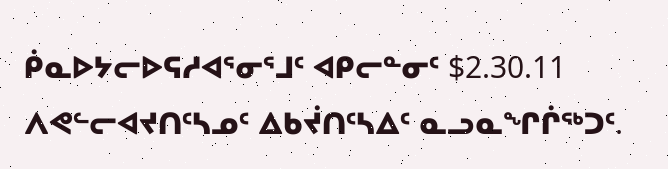ᑮᓇᐅᔭᓕᐅᕋᓱᐊᕐᓂᕐᒧᑦ ᐊᑭᓕᓐᓂᑦ $2.30.11 ᐱᕙᓪᓕᐊᔪᑎᑦᓴᓄᑦ ᐃᑲᔫᑎᑦᓴᐃᑦ ᓇᓗᓇᖏᒌᖅᑐᑦ.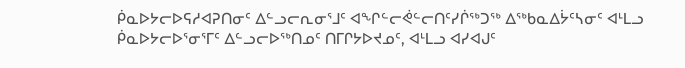ᑮᓇᐅᔭᓕᐅᕋᓱᐊᕈᑎᓂᑦ ᐃᓪᓗᓕᕆᓂᕐᒧᑦ ᐊᖏᓪᓕᕚᓪᓕᑎᑦᓯᒌᖅᑐᖅ ᐃᖅᑲᓇᐃᔮᑦᓴᓂᑦ ᐊᒻᒪᓗ ᑮᓇᐅᔭᓕᐅᕐᓂᕐᒥᑦ ᐃᓪᓗᓕᐅᖅᑎᓄᑦ ᑎᒥᒋᔭᐅᔪᓄᑦ, ᐊᒻᒪᓗ ᐊᓯᐊᒍᑦ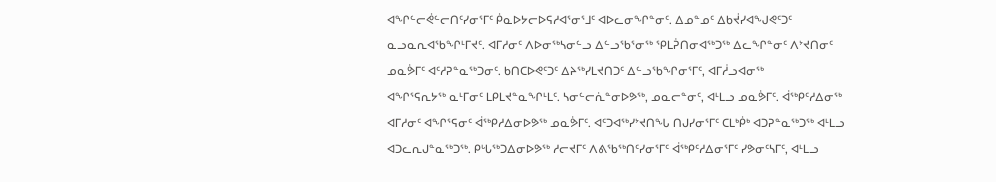ᐊᖏᓪᓕᕚᓪᓕᑎᑦᓯᓂᕐᒥᑦ ᑮᓇᐅᔭᓕᐅᕋᓱᐊᕐᓂᕐᒧᑦ ᐊᐅᓚᓂᖏᓐᓂᑦ. ᐃᓄᓐᓄᑦ ᐃᑲᔫᓯᐊᖑᕙᑦᑐᑦ ᓇᓗᓇᕆᐊᖃᖏᒻᒥᔪᑦ. ᐊᒥᓱᓂᑦ ᐱᐅᓂᖅᓴᓂᓪᓗ ᐃᓪᓗᖃᕐᓂᖅ ᕿᒪᕉᑎᓂᐊᖅᑐᖅ ᐃᓚᖏᓐᓂᑦ ᐱᔾᔪᑎᓂᑦ ᓄᓇᕘᒥᑦ ᐊᑦᓱᕈᓐᓇᖅᑐᓂᑦ. ᑲᑎᑕᐅᕙᑦᑐᑦ ᐃᔨᖅᓯᒪᔪᑎᑐᑦ ᐃᓪᓗᖃᖏᓂᕐᒥᑦ, ᐊᒥᓲᓗᐊᓂᖅ
ᐊᖏᕐᕋᕆᔭᖅ ᓇᒻᒥᓂᑦ ᒪᑭᒪᔪᓐᓇᖏᒻᒪᑦ. ᓴᓂᓪᓕᕇᓐᓂᐅᕗᖅ, ᓄᓇᓕᓐᓂᑦ, ᐊᒻᒪᓗ ᓄᓇᕘᒥᑦ. ᐋᖅᑭᑦᓱᐃᓂᖅ ᐊᒥᓱᓂᑦ ᐊᖏᕐᕋᓂᑦ ᐋᖅᑭᓱᐃᓂᐅᕗᖅ ᓄᓇᕘᒥᑦ. ᐊᑦᑐᐊᖅᓯᔾᔪᑎᖓ ᑎᒍᓯᓂᕐᒥᑦ ᑕᒪᒃᑮᒃ ᐊᑐᕈᓐᓇᖅᑐᖅ ᐊᒻᒪᓗ ᐊᑐᓚᕆᒍᓐᓇᖅᑐᖅ. ᑭᒡᒐᖅᑐᐃᓂᐅᕗᖅ ᓱᓕᔪᒥᑦ ᐱᕕᖃᖅᑎᑦᓯᓂᕐᒥᑦ ᐋᖅᑭᑦᓱᐃᓂᕐᒥᑦ ᓯᕗᓂᑦᓴᒥᑦ, ᐊᒻᒪᓗ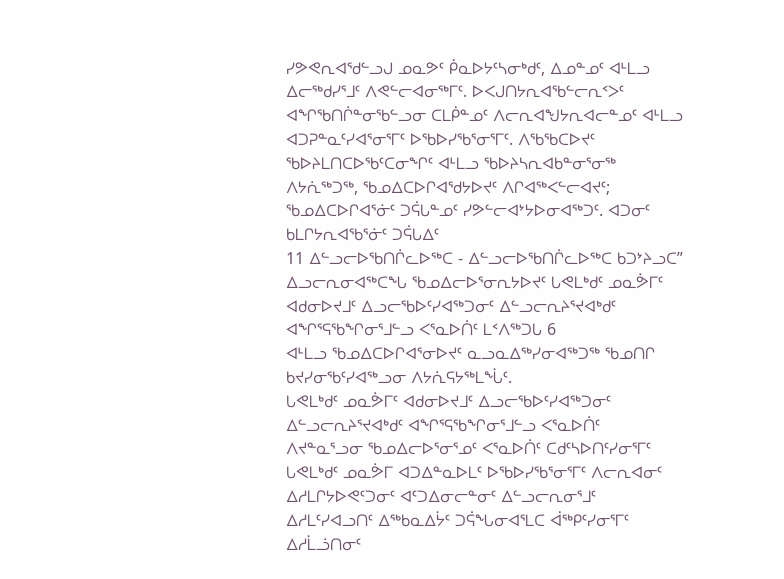ᓯᕗᕙᕆᐊᖁᓪᓗᒍ ᓄᓇᕗᑦ ᑮᓇᐅᔭᑦᓴᓂᒃᑯᑦ, ᐃᓄᓐᓄᑦ ᐊᒻᒪᓗ ᐃᓕᖅᑯᓯᕐᒧᑦ ᐱᕙᓪᓕᐊᓂᖅᒥᑦ. ᐅᐸᒍᑎᔭᕆᐊᖃᓪᓕᕆᑉᐳᑦ ᐊᖏᖃᑎᒌᓐᓂᖃᓪᓗᓂ ᑕᒪᑮᓐᓄᑦ ᐱᓕᕆᐊᖑᔭᕆᐊᓕᓐᓄᑦ ᐊᒻᒪᓗ ᐊᑐᕈᓐᓇᑦᓯᐊᕐᓂᕐᒥᑦ ᐅᖃᐅᓯᖃᕐᓂᕐᒥᑦ. ᐱᖃᖃᑕᐅᔪᑦ ᖃᐅᔨᒪᑎᑕᐅᖃᑦᑕᓂᖏᑦ ᐊᒻᒪᓗ ᖃᐅᔨᓴᕆᐊᑲᓐᓂᕐᓂᖅ ᐱᔭᕇᖅᑐᖅ, ᖃᓄᐃᑕᐅᒋᐊᖁᔭᐅᔪᑦ ᐱᒋᐊᖅᐸᓪᓕᐊᔪᑦ; ᖃᓄᐃᑕᐅᒋᐊᕐᓃᑦ ᑐᕌᒐᓐᓄᑦ ᓯᕗᓪᓕᐊᔾᔭᐅᓂᐊᖅᑐᑦ. ᐊᑐᓂᑦ ᑲᒪᒋᔭᕆᐊᖃᕐᓃᑦ ᑐᕌᒐᐃᑦ
11 ᐃᓪᓗᓕᐅᖃᑎᒌᓚᐅᖅᑕ - ᐃᓪᓗᓕᐅᖃᑎᒌᓚᐅᖅᑕ ᑲᑐᔾᔨᓗᑕ” ᐃᓗᓕᕆᓂᐊᖅᑕᖓ ᖃᓄᐃᓕᐅᕐᓂᕆᔭᐅᔪᑦ ᒐᕙᒪᒃᑯᑦ ᓄᓇᕘᒥᑦ ᐊᑯᓂᐅᔪᒧᑦ ᐃᓗᓕᖃᐅᑦᓯᐊᖅᑐᓂᑦ ᐃᓪᓗᓕᕆᔨᕐᔪᐊᒃᑯᑦ ᐊᖏᕐᕋᖃᖏᓂᕐᒧᓪᓗ ᐸᕐᓇᐅᑏᑦ ᒪᑉᐱᖅᑐᒐ 6
ᐊᒻᒪᓗ ᖃᓄᐃᑕᐅᒋᐊᕐᓂᐅᔪᑦ ᓇᓗᓇᐃᖅᓯᓂᐊᖅᑐᖅ ᖃᓄᑎᒋ ᑲᔪᓯᓂᖃᑦᓯᐊᖅᓗᓂ ᐱᔭᕇᕋᔭᖅᒪᖔᑦ.
ᒐᕙᒪᒃᑯᑦ ᓄᓇᕘᒥᑦ ᐊᑯᓂᐅᔪᒧᑦ ᐃᓗᓕᖃᐅᑦᓯᐊᖅᑐᓂᑦ ᐃᓪᓗᓕᕆᔨᕐᔪᐊᒃᑯᑦ ᐊᖏᕐᕋᖃᖏᓂᕐᒧᓪᓗ ᐸᕐᓇᐅᑏᑦ
ᐱᔪᓐᓇᕐᓗᓂ ᖃᓄᐃᓕᐅᕐᓂᕐᓄᑦ ᐸᕐᓇᐅᑏᑦ ᑕᑯᑦᓴᐅᑎᑦᓯᓂᕐᒥᑦ ᒐᕙᒪᒃᑯᑦ ᓄᓇᕘᒥ ᐊᑐᐃᓐᓇᐅᒪᑦ ᐅᖃᐅᓯᖃᕐᓂᕐᒥᑦ ᐱᓕᕆᐊᓂᑦ ᐃᓱᒪᒋᔭᐅᕙᑦᑐᓂᑦ ᐊᑦᑐᐃᓂᓕᓐᓂᑦ ᐃᓪᓗᓕᕆᓂᕐᒧᑦ ᐃᓱᒪᑦᓯᐊᓗᑎᑦ ᐃᖅᑲᓇᐃᔮᑦ ᑐᕌᖓᓂᐊᕐᒪᑕ ᐋᖅᑭᑦᓯᓂᕐᒥᑦ ᐃᓱᒫᓘᑎᓂᑦ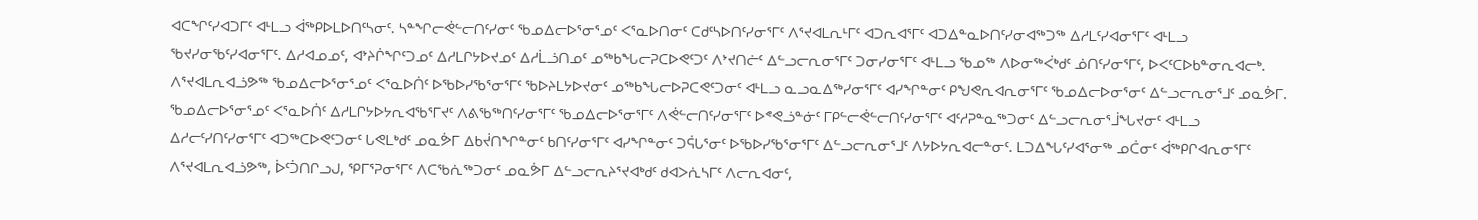ᐊᑕᖏᑦᓯᐊᑐᒥᑦ ᐊᒻᒪᓗ ᐋᖅᑭᐅᒪᐅᑎᑦᓴᓂᑦ. ᓴᓐᖏᓕᕚᓪᓕᑎᑦᓯᓂᑦ ᖃᓄᐃᓕᐅᕐᓂᕐᓄᑦ ᐸᕐᓇᐅᑎᓂᑦ ᑕᑯᑦᓴᐅᑎᑦᓯᓂᕐᒥᑦ ᐱᕐᔪᐊᒪᕆᒻᒥᑦ ᐊᑐᕆᐊᕐᒥᑦ ᐊᑐᐃᓐᓇᐅᑎᑦᓯᓂᐊᖅᑐᖅ ᐃᓱᒪᑦᓯᐊᓂᕐᒥᑦ ᐊᒻᒪᓗ ᖃᔪᓯᓂᖃᑦᓯᐊᓂᕐᒥᑦ. ᐃᓱᐊᓄᓄᑦ, ᐊᔾᔨᒌᖏᑦᑐᓄᑦ ᐃᓱᒪᒋᔭᐅᔪᓄᑦ ᐃᓱᒫᓘᑎᓄᑦ ᓄᖅᑲᖓᓕᕈᑕᐅᕙᑦᑐᑦ ᐱᔾᔪᑎᓖᑦ ᐃᓪᓗᓕᕆᓂᕐᒥᑦ ᑐᓂᓯᓂᕐᒥᑦ ᐊᒻᒪᓗ ᖃᓄᖅ ᐱᐅᓂᖅᐹᒃᑯᑦ ᓅᑎᑦᓯᓂᕐᒥᑦ, ᐅᐸᑦᑕᐅᑲᓐᓂᕆᐊᓕᒃ. ᐱᕐᔪᐊᒪᕆᐊᓘᕗᖅ ᖃᓄᐃᓕᐅᕐᓂᕐᓄᑦ ᐸᕐᓇᐅᑏᑦ ᐅᖃᐅᓯᖃᕐᓂᕐᒥᑦ ᖃᐅᔨᒪᔭᐅᔪᓂᑦ ᓄᖅᑲᖓᓕᐅᕈᑕᕙᑦᑐᓂᑦ ᐊᒻᒪᓗ ᓇᓗᓇᐃᖅᓯᓂᕐᒥᑦ ᐊᓯᖏᓐᓂᑦ ᑭᖑᕙᕆᐊᕆᓂᕐᒥᑦ ᖃᓄᐃᓕᐅᓂᕐᓂᑦ ᐃᓪᓗᓕᕆᓂᕐᒧᑦ ᓄᓇᕘᒥ. ᖃᓄᐃᓕᐅᕐᓂᕐᓄᑦ ᐸᕐᓇᐅᑏᑦ ᐃᓱᒪᒋᔭᐅᔭᕆᐊᖃᕐᒥᔪᑦ ᐱᕕᖃᖅᑎᑦᓯᓂᕐᒥᑦ ᖃᓄᐃᓕᐅᕐᓂᕐᒥᑦ ᐱᕚᓪᓕᑎᑦᓯᓂᕐᒥᑦ ᐅᕝᕙᓘᓐᓃᑦ ᒥᑭᓪᓕᕚᓪᓕᑎᑦᓯᓂᕐᒥᑦ ᐊᑦᓱᕈᓐᓇᖅᑐᓂᑦ ᐃᓪᓗᓕᕆᓂᕐᒨᖓᔪᓂᑦ ᐊᒻᒪᓗ ᐃᓱᓕᑦᓯᑎᑦᓯᓂᕐᒥᑦ ᐊᑐᖅᑕᐅᕙᑦᑐᓂᑦ ᒐᕙᒪᒃᑯᑦ ᓄᓇᕘᒥ ᐃᑲᔫᑎᖏᓐᓂᑦ ᑲᑎᑦᓯᓂᕐᒥᑦ ᐊᓯᖏᓐᓂᑦ ᑐᕌᒐᕐᓂᑦ ᐅᖃᐅᓯᖃᕐᓂᕐᒥᑦ ᐃᓪᓗᓕᕆᓂᕐᒧᑦ ᐱᔭᐅᔭᕆᐊᓕᓐᓂᑦ. ᒪᑐᐃᖓᑦᓯᐊᕐᓂᖅ ᓄᑖᓂᑦ ᐋᖅᑭᒋᐊᕆᓂᕐᒥᑦ ᐱᕐᔪᐊᒪᕆᐊᓘᕗᖅ, ᐆᑦᑑᑎᒋᓗᒍ, ᕿᒥᕐᕈᓂᕐᒥᑦ ᐱᑕᖃᕇᖅᑐᓂᑦ ᓄᓇᕘᒥ ᐃᓪᓗᓕᕆᔨᕐᔪᐊᒃᑯᑦ ᑯᐊᐳᕇᓴᒥᑦ ᐱᓕᕆᐊᓂᑦ,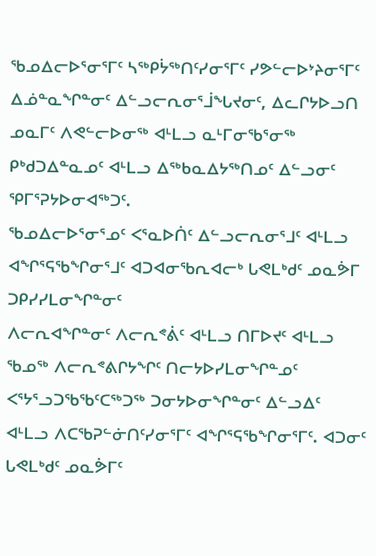ᖃᓄᐃᓕᐅᕐᓂᕐᒥᑦ ᓴᖅᑭᔮᖅᑎᑦᓯᓂᕐᒥᑦ ᓯᕗᓪᓕᐅᔾᔨᓂᕐᒥᑦ ᐃᓅᓐᓇᖏᓐᓂᑦ ᐃᓪᓗᓕᕆᓂᕐᒨᖓᔪᓂᑦ, ᐃᓚᒋᔭᐅᓗᑎ ᓄᓇᒥᑦ ᐱᕙᓪᓕᐅᓂᖅ ᐊᒻᒪᓗ ᓇᒻᒥᓂᖃᕐᓂᖅ ᑭᒃᑯᑐᐃᓐᓇᓄᑦ ᐊᒻᒪᓗ ᐃᖅᑲᓇᐃᔭᖅᑎᓄᑦ ᐃᓪᓗᓂᑦ ᕿᒥᕐᕈᔭᐅᓂᐊᖅᑐᑦ.
ᖃᓄᐃᓕᐅᕐᓂᕐᓄᑦ ᐸᕐᓇᐅᑏᑦ ᐃᓪᓗᓕᕆᓂᕐᒧᑦ ᐊᒻᒪᓗ ᐊᖏᕐᕋᖃᖏᓂᕐᒧᑦ ᐊᑐᐊᓂᖃᕆᐊᓕᒃ ᒐᕙᒪᒃᑯᑦ ᓄᓇᕘᒥ ᑐᑭᓯᓯᒪᓂᖏᓐᓂᑦ
ᐱᓕᕆᐊᖏᓐᓂᑦ ᐱᓕᕆᕝᕖᑦ ᐊᒻᒪᓗ ᑎᒥᐅᔪᑦ ᐊᒻᒪᓗ ᖃᓄᖅ ᐱᓕᕆᕝᕕᒋᔭᖏᑦ ᑎᓕᔭᐅᓯᒪᓂᖏᓐᓄᑦ ᐸᕐᔭᕐᓗᑐᖃᖃᑦᑕᖅᑐᖅ ᑐᓂᔭᐅᓂᖏᓐᓂᑦ ᐃᓪᓗᐃᑦ ᐊᒻᒪᓗ ᐱᑕᖃᕈᓪᓃᑎᑦᓯᓂᕐᒥᑦ ᐊᖏᕐᕋᖃᖏᓂᕐᒥᑦ. ᐊᑐᓂᑦ
ᒐᕙᒪᒃᑯᑦ ᓄᓇᕘᒥᑦ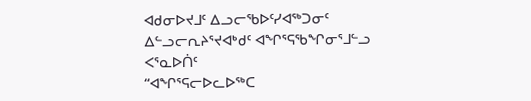ᐊᑯᓂᐅᔪᒧᑦ ᐃᓗᓕᖃᐅᑦᓯᐊᖅᑐᓂᑦ ᐃᓪᓗᓕᕆᔨᕐᔪᐊᒃᑯᑦ ᐊᖏᕐᕋᖃᖏᓂᕐᒧᓪᓗ ᐸᕐᓇᐅᑏᑦ
“ᐊᖏᕐᕋᓕᐅᓚᐅᖅᑕ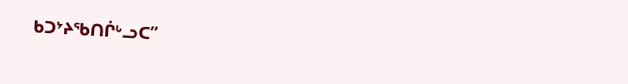ᑲᑐᔾᔨᖃᑎᒌᒡᓗᑕ”